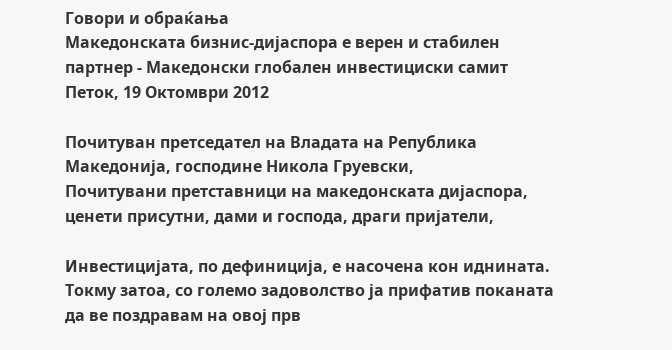Говори и обраќања
Македонската бизнис-дијаспора е верен и стабилен партнер - Македонски глобален инвестициски самит
Петок, 19 Октомври 2012

Почитуван претседател на Владата на Република Македонија, господине Никола Груевски,
Почитувани претставници на македонската дијаспора, ценети присутни, дами и господа, драги пријатели,

Инвестицијата, по дефиниција, е насочена кон иднината. Токму затоа, со големо задоволство ја прифатив поканата да ве поздравам на овој прв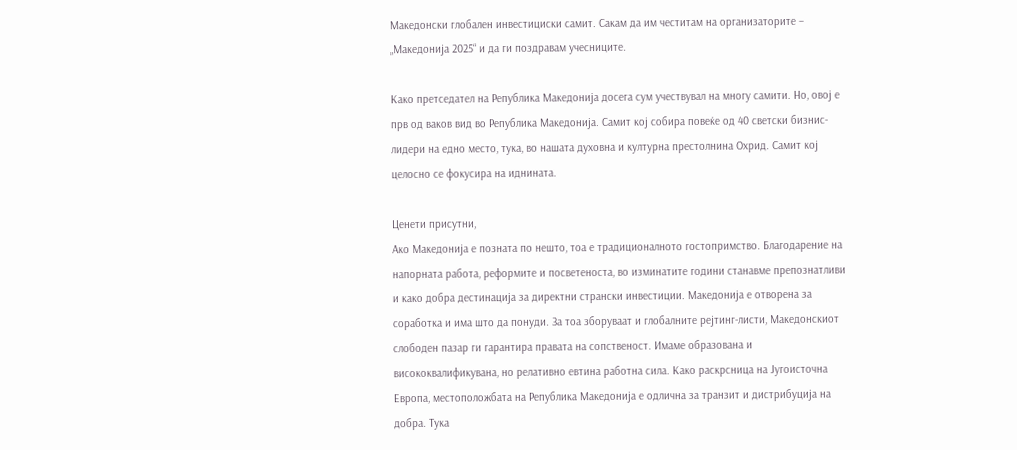Македонски глобален инвестициски самит. Сакам да им честитам на организаторите – „Македонија 2025“ и да ги поздравам учесниците.

Како претседател на Република Македонија досега сум учествувал на многу самити. Но, овој е прв од ваков вид во Република Македонија. Самит кој собира повеќе од 40 светски бизнис-лидери на едно место, тука, во нашата духовна и културна престолнина Охрид. Самит кој целосно се фокусира на иднината.

Ценети присутни,
Ако Македонија е позната по нешто, тоа е традиционалното гостопримство. Благодарение на напорната работа, реформите и посветеноста, во изминатите години станавме препознатливи и како добра дестинација за директни странски инвестиции. Македонија е отворена за соработка и има што да понуди. За тоа зборуваат и глобалните рејтинг-листи, Македонскиот слободен пазар ги гарантира правата на сопственост. Имаме образована и висококвалификувана, но релативно евтина работна сила. Како раскрсница на Југоисточна Европа, местоположбата на Република Македонија е одлична за транзит и дистрибуција на добра. Тука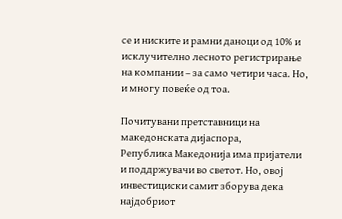се и ниските и рамни даноци од 10% и исклучително лесното регистрирање на компании – за само четири часа. Но, и многу повеќе од тоа.

Почитувани претставници на македонската дијаспора,
Република Македонија има пријатели и поддржувачи во светот. Но, овој инвестициски самит зборува дека најдобриот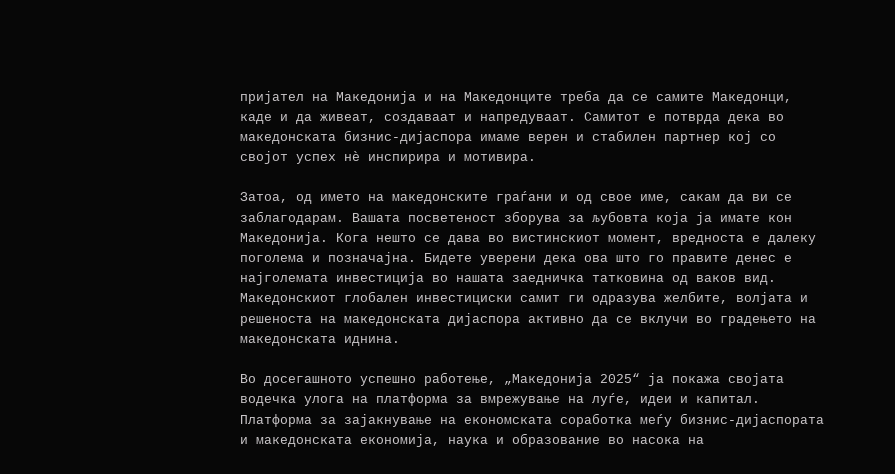пријател на Македонија и на Македонците треба да се самите Македонци, каде и да живеат, создаваат и напредуваат. Самитот е потврда дека во македонската бизнис-дијаспора имаме верен и стабилен партнер кој со својот успех нè инспирира и мотивира.

Затоа, од името на македонските граѓани и од свое име, сакам да ви се заблагодарам. Вашата посветеност зборува за љубовта која ја имате кон Македонија. Кога нешто се дава во вистинскиот момент, вредноста е далеку поголема и позначајна. Бидете уверени дека ова што го правите денес е најголемата инвестиција во нашата заедничка татковина од ваков вид. Македонскиот глобален инвестициски самит ги одразува желбите, волјата и решеноста на македонската дијаспора активно да се вклучи во градењето на македонската иднина.

Во досегашното успешно работење, „Македонија 2025“ ја покажа својата водечка улога на платформа за вмрежување на луѓе, идеи и капитал. Платформа за зајакнување на економската соработка меѓу бизнис-дијаспората и македонската економија, наука и образование во насока на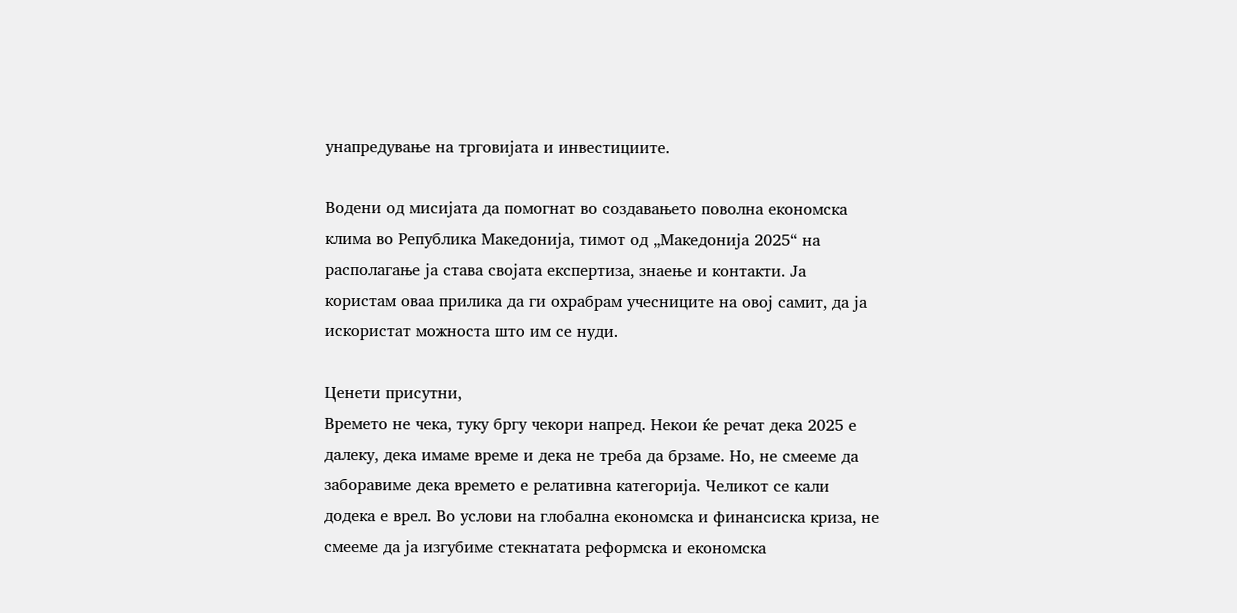унапредување на трговијата и инвестициите.

Водени од мисијата да помогнат во создавањето поволна економска клима во Република Македонија, тимот од „Македонија 2025“ на располагање ја става својата експертиза, знаење и контакти. Ја користам оваа прилика да ги охрабрам учесниците на овој самит, да ја искористат можноста што им се нуди.

Ценети присутни,
Времето не чека, туку бргу чекори напред. Некои ќе речат дека 2025 е далеку, дека имаме време и дека не треба да брзаме. Но, не смееме да заборавиме дека времето е релативна категорија. Челикот се кали додека е врел. Во услови на глобална економска и финансиска криза, не смееме да ја изгубиме стекнатата реформска и економска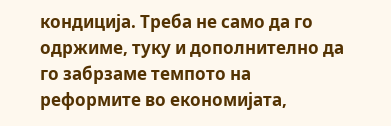кондиција. Треба не само да го одржиме, туку и дополнително да го забрзаме темпото на реформите во економијата,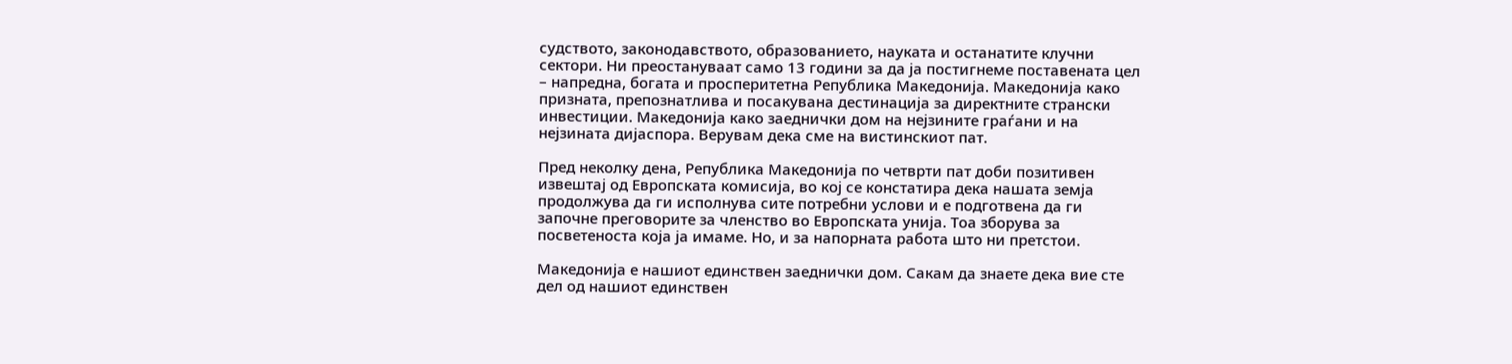судството, законодавството, образованието, науката и останатите клучни сектори. Ни преостануваат само 13 години за да ја постигнеме поставената цел – напредна, богата и просперитетна Република Македонија. Македонија како призната, препознатлива и посакувана дестинација за директните странски инвестиции. Македонија како заеднички дом на нејзините граѓани и на нејзината дијаспора. Верувам дека сме на вистинскиот пат.

Пред неколку дена, Република Македонија по четврти пат доби позитивен извештај од Европската комисија, во кој се констатира дека нашата земја продолжува да ги исполнува сите потребни услови и е подготвена да ги започне преговорите за членство во Европската унија. Тоа зборува за посветеноста која ја имаме. Но, и за напорната работа што ни претстои.

Македонија е нашиот единствен заеднички дом. Сакам да знаете дека вие сте дел од нашиот единствен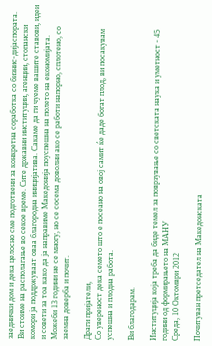заеднички дом и дека целосно сме подготвени за конкретна соработка со бизнис-дијаспората. Ви стоиме на располагање во секое време. Сите државни институции, агенции, стопански комори ја поддржуваат оваа благородна иницијатива. Сакаме да ги чуеме вашите ставови, идеи и совети за тоа како да ја направиме Македонија поуспешна на полето на економијата. Можеби 13 години не се многу, но се сосема доволни ако се работи напорно, сплотено, со заемна доверба и почит.

Драги пријатели,
Со увереност дека семето што е посеано на овој самит ќе даде богат плод, ви посакувам успешна и плодна работа.

Ви благодарам.

Институција која треба да биде темел за поврзување со светската наука и уметност - 45 години од формирањето на МАНУ
Среда, 10 Октомври 2012

Почитуван претседател на Македонската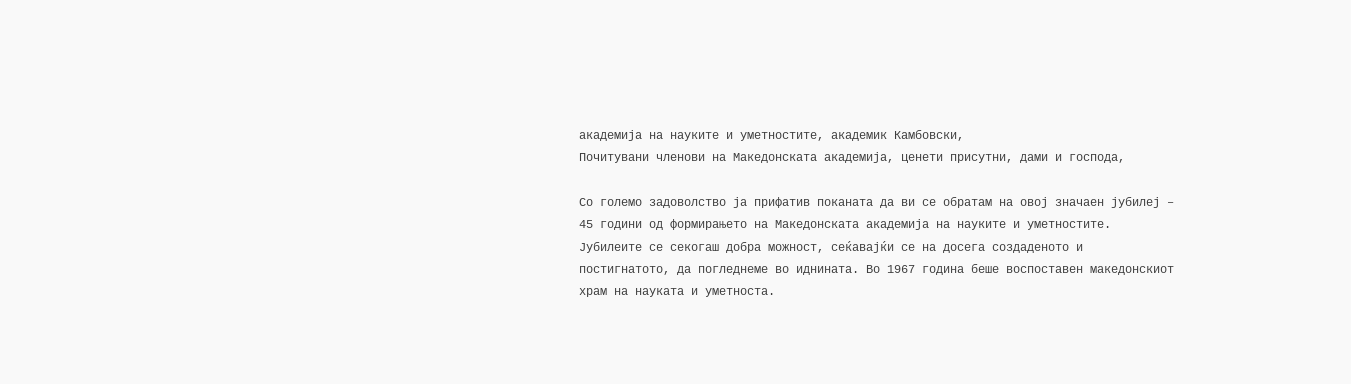академија на науките и уметностите, академик Камбовски,
Почитувани членови на Македонската академија, ценети присутни, дами и господа,

Со големо задоволство ја прифатив поканата да ви се обратам на овој значаен јубилеј – 45 години од формирањето на Македонската академија на науките и уметностите. Јубилеите се секогаш добра можност, сеќавајќи се на досега создаденото и постигнатото, да погледнеме во иднината. Во 1967 година беше воспоставен македонскиот храм на науката и уметноста.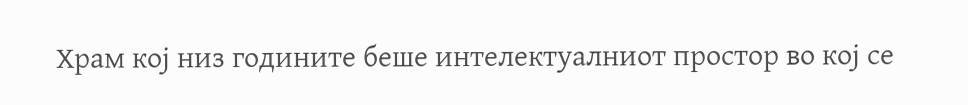Храм кој низ годините беше интелектуалниот простор во кој се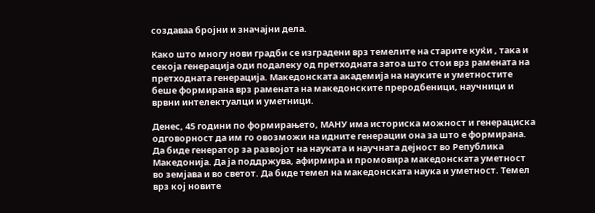создаваа бројни и значајни дела.

Како што многу нови градби се изградени врз темелите на старите куќи , така и секоја генерација оди подалеку од претходната затоа што стои врз рамената на претходната генерација. Македонската академија на науките и уметностите беше формирана врз рамената на македонските преродбеници, научници и врвни интелектуалци и уметници.

Денес, 45 години по формирањето, МАНУ има историска можност и генерациска одговорност да им го овозможи на идните генерации она за што е формирана. Да биде генератор за развојот на науката и научната дејност во Република Македонија. Да ја поддржува, афирмира и промовира македонската уметност во земјава и во светот. Да биде темел на македонската наука и уметност. Темел врз кој новите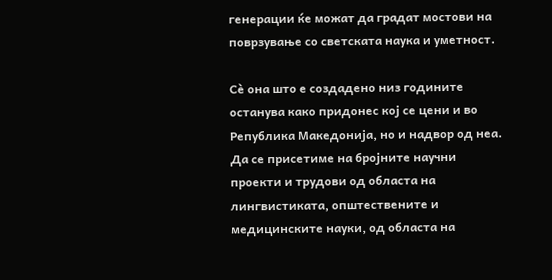генерации ќе можат да градат мостови на поврзување со светската наука и уметност.

Сè она што е создадено низ годините останува како придонес кој се цени и во Република Македонија, но и надвор од неа. Да се присетиме на бројните научни проекти и трудови од областа на лингвистиката, општествените и медицинските науки, од областа на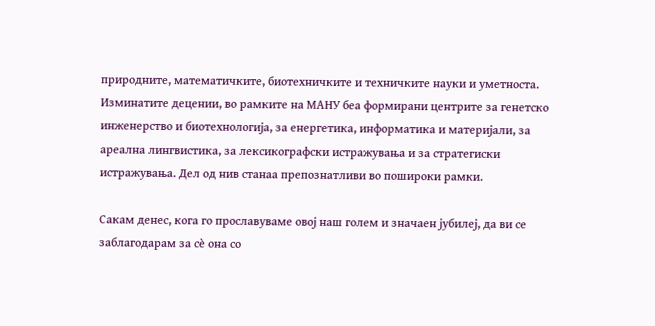природните, математичките, биотехничките и техничките науки и уметноста.  Изминатите децении, во рамките на МАНУ беа формирани центрите за генетско инженерство и биотехнологија, за енергетика, информатика и материјали, за ареална лингвистика, за лексикографски истражувања и за стратегиски истражувања. Дел од нив станаа препознатливи во пошироки рамки.

Сакам денес, кога го прославуваме овој наш голем и значаен јубилеј, да ви се заблагодарам за сè она со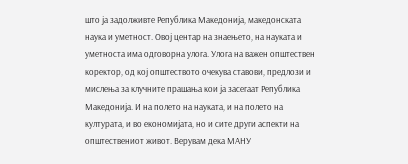што ја задолживте Република Македонија, македонската наука и уметност. Овој центар на знаењето, на науката и уметноста има одговорна улога. Улога на важен општествен коректор, од кој општеството очекува ставови, предлози и мислења за клучните прашања кои ја засегаат Република Македонија. И на полето на науката, и на полето на културата, и во економијата, но и сите други аспекти на општествениот живот. Верувам дека МАНУ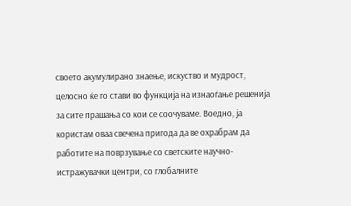своето акумулирано знаење, искуство и мудрост, целосно ќе го стави во функција на изнаоѓање решенија за сите прашања со кои се соочуваме. Воедно, ја користам оваа свечена пригода да ве охрабрам да работите на поврзување со светските научно-истражувачки центри, со глобалните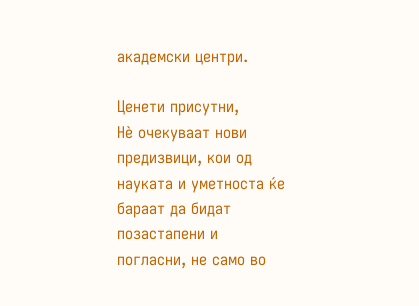академски центри.

Ценети присутни,
Нè очекуваат нови предизвици, кои од науката и уметноста ќе бараат да бидат позастапени и погласни, не само во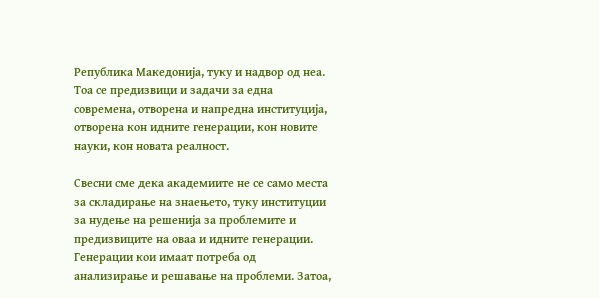Република Македонија, туку и надвор од неа. Тоа се предизвици и задачи за една современа, отворена и напредна институција, отворена кон идните генерации, кон новите науки, кон новата реалност.

Свесни сме дека академиите не се само места за складирање на знаењето, туку институции за нудење на решенија за проблемите и предизвиците на оваа и идните генерации. Генерации кои имаат потреба од анализирање и решавање на проблеми. Затоа,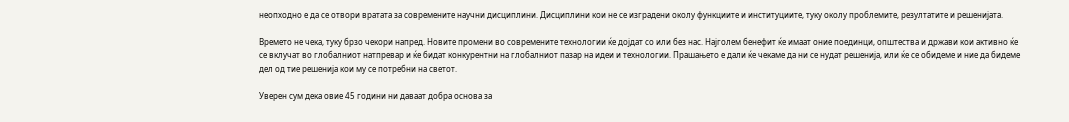неопходно е да се отвори вратата за современите научни дисциплини. Дисциплини кои не се изградени околу функциите и институциите, туку околу проблемите, резултатите и решенијата.

Времето не чека, туку брзо чекори напред. Новите промени во современите технологии ќе дојдат со или без нас. Најголем бенефит ќе имаат оние поединци, општества и држави кои активно ќе се вклучат во глобалниот натпревар и ќе бидат конкурентни на глобалниот пазар на идеи и технологии. Прашањето е дали ќе чекаме да ни се нудат решенија, или ќе се обидеме и ние да бидеме дел од тие решенија кои му се потребни на светот.

Уверен сум дека овие 45 години ни даваат добра основа за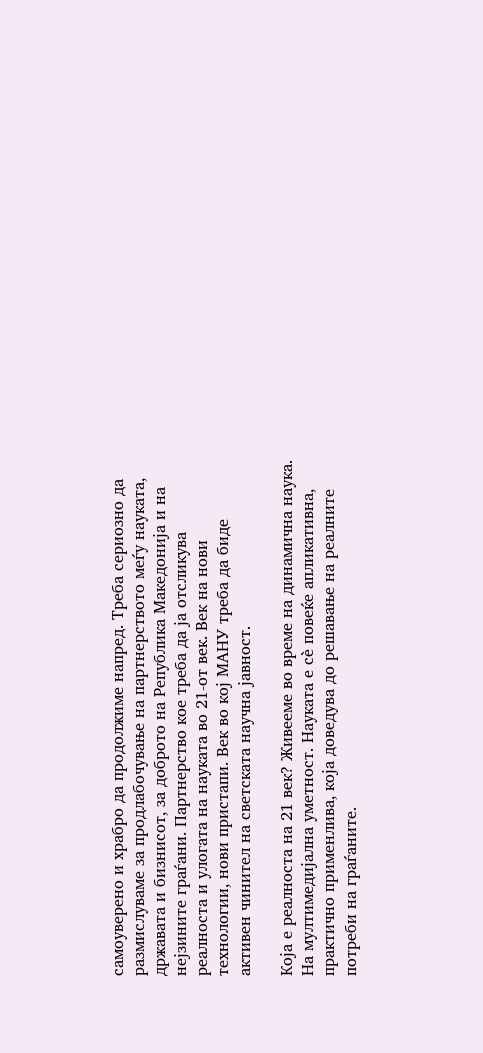самоуверено и храбро да продолжиме напред. Треба сериозно да размислуваме за продлабочување на партнерството меѓу науката, државата и бизнисот, за доброто на Република Македонија и на нејзините граѓани. Партнерство кое треба да ја отсликува реалноста и улогата на науката во 21-от век. Век на нови технологии, нови пристапи. Век во кој МАНУ треба да биде активен чинител на светската научна јавност.

Која е реалноста на 21 век? Живееме во време на динамична наука. На мултимедијална уметност. Науката е сè повеќе апликативна, практично применлива, која доведува до решавање на реалните потреби на граѓаните.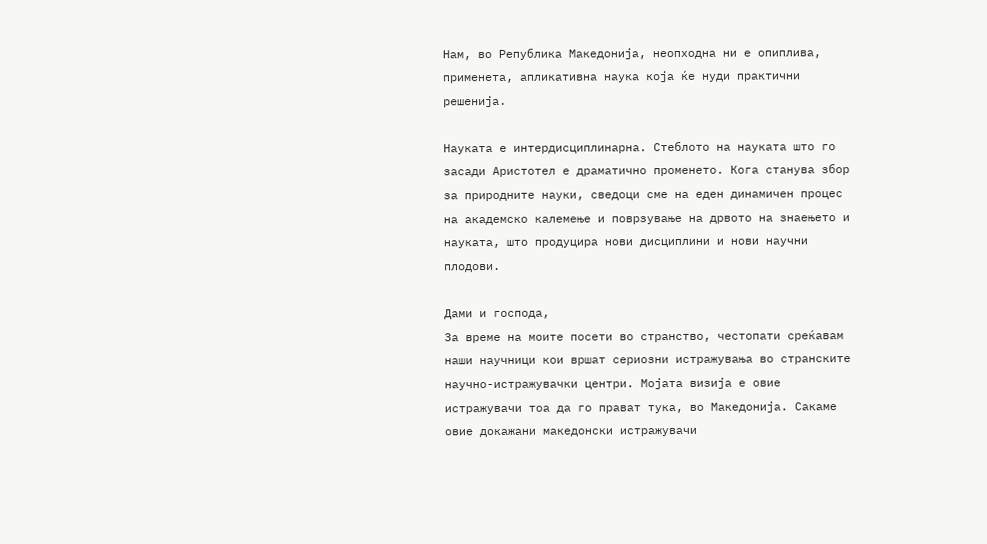Нам, во Република Македонија, неопходна ни е опиплива, применета, апликативна наука која ќе нуди практични решенија.

Науката е интердисциплинарна. Стеблото на науката што го засади Аристотел е драматично променето. Кога станува збор за природните науки, сведоци сме на еден динамичен процес на академско калемење и поврзување на дрвото на знаењето и науката, што продуцира нови дисциплини и нови научни плодови.

Дами и господа,
За време на моите посети во странство, честопати среќавам наши научници кои вршат сериозни истражувања во странските научно-истражувачки центри. Мојата визија е овие истражувачи тоа да го прават тука, во Македонија. Сакаме овие докажани македонски истражувачи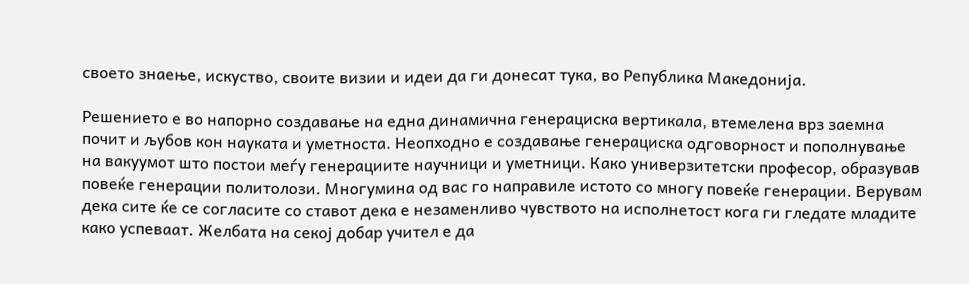своето знаење, искуство, своите визии и идеи да ги донесат тука, во Република Македонија.

Решението е во напорно создавање на една динамична генерациска вертикала, втемелена врз заемна почит и љубов кон науката и уметноста. Неопходно е создавање генерациска одговорност и пополнување на вакуумот што постои меѓу генерациите научници и уметници. Како универзитетски професор, образував повеќе генерации политолози. Многумина од вас го направиле истото со многу повеќе генерации. Верувам дека сите ќе се согласите со ставот дека е незаменливо чувството на исполнетост кога ги гледате младите како успеваат. Желбата на секој добар учител е да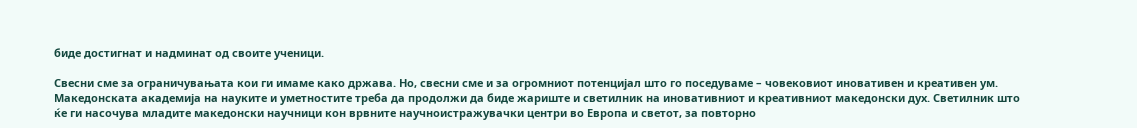биде достигнат и надминат од своите ученици.

Свесни сме за ограничувањата кои ги имаме како држава. Но, свесни сме и за огромниот потенцијал што го поседуваме – човековиот иновативен и креативен ум. Македонската академија на науките и уметностите треба да продолжи да биде жариште и светилник на иновативниот и креативниот македонски дух. Светилник што ќе ги насочува младите македонски научници кон врвните научноистражувачки центри во Европа и светот, за повторно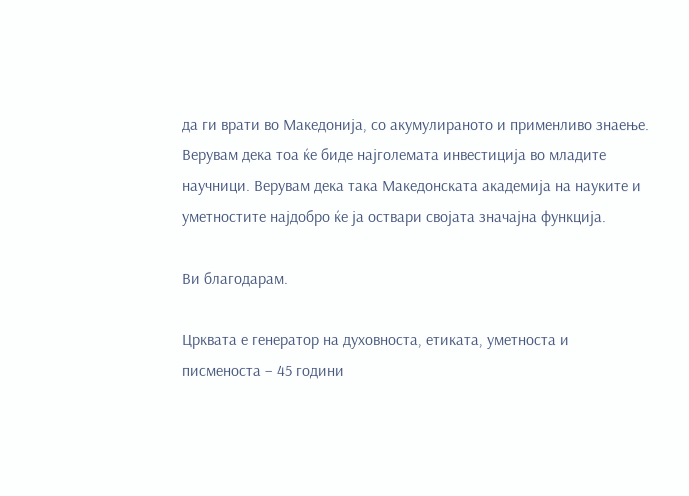да ги врати во Македонија, со акумулираното и применливо знаење. Верувам дека тоа ќе биде најголемата инвестиција во младите научници. Верувам дека така Македонската академија на науките и уметностите најдобро ќе ја оствари својата значајна функција.

Ви благодарам.

Црквата е генератор на духовноста, етиката, уметноста и писменоста – 45 години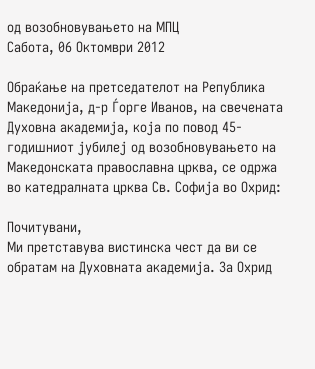од возобновувањето на МПЦ
Сабота, 06 Октомври 2012

Обраќање на претседателот на Република Македонија, д-р Ѓорге Иванов, на свечената Духовна академија, која по повод 45-годишниот јубилеј од возобновувањето на  Македонската православна црква, се одржа во катедралната црква Св. Софија во Охрид:

Почитувани,
Ми претставува вистинска чест да ви се обратам на Духовната академија. За Охрид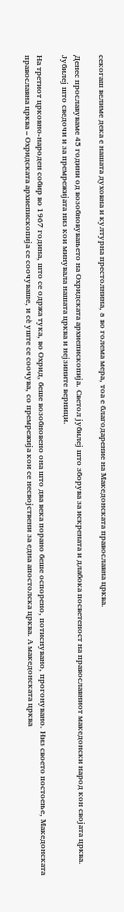секогаш велиме дека е нашата духовна и културна престолнина, a во голема мера, тоа е благодарение на Македонската православна црква.

Денес прославуваме 45 години од возобновувањето на Охридската архиепископија. Светол јубилеј што зборува за искрената и длабока посветеност на православниот македонски народ кон својата црква. Јубилеј што сведочи и за премрежијата низ кои минувала нашата црква и нејзините верници.

На третиот црковно-народен собир во 1967 година, што се одржа тука, во Охрид, беше возобновено она што два века порано беше оспорено, потиснувано, прогонувано. Низ своето постоење, Македонската православна црква – Охридската архиепископија се соочуваше, и сè уште се соочува, со премрежија кои се несвојствени за една апостолска црква. А македонската црква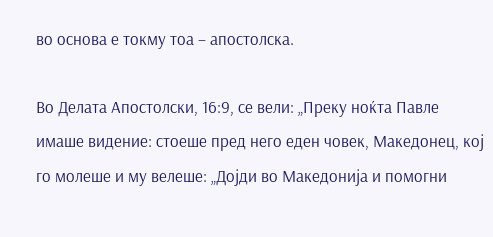во основа е токму тоа – апостолска.

Во Делата Апостолски, 16:9, се вели: „Преку ноќта Павле имаше видение: стоеше пред него еден човек, Македонец, кој го молеше и му велеше: „Дојди во Македонија и помогни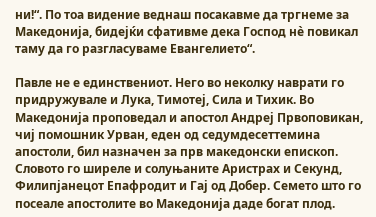ни!“. По тоа видение веднаш посакавме да тргнеме за Македонија, бидејќи сфативме дека Господ нè повикал таму да го разгласуваме Евангелието“.

Павле не е единствениот. Него во неколку наврати го придружувале и Лука, Тимотеј, Сила и Тихик. Во Македонија проповедал и апостол Андреј Првоповикан, чиј помошник Урван, еден од седумдесеттемина апостоли, бил назначен за прв македонски епископ. Словото го ширеле и солуњаните Аристрах и Секунд, Филипјанецот Епафродит и Гај од Добер. Семето што го посеале апостолите во Македонија даде богат плод.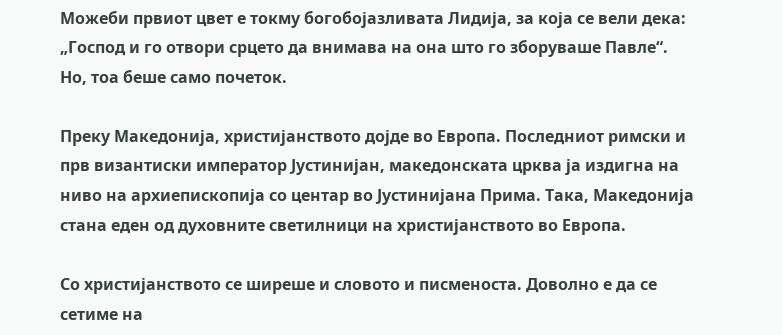Можеби првиот цвет е токму богобојазливата Лидија, за која се вели дека: „Господ и го отвори срцето да внимава на она што го зборуваше Павле“. Но, тоа беше само почеток.

Преку Македонија, христијанството дојде во Европа. Последниот римски и прв византиски император Јустинијан, македонската црква ја издигна на ниво на архиепископија со центар во Јустинијана Прима. Така, Македонија стана еден од духовните светилници на христијанството во Европа.

Со христијанството се ширеше и словото и писменоста. Доволно е да се сетиме на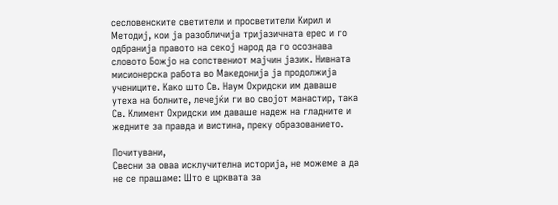сесловенските светители и просветители Кирил и Методиј, кои ја разобличија тријазичната ерес и го одбранија правото на секој народ да го осознава словото Божјо на сопствениот мајчин јазик. Нивната мисионерска работа во Македонија ја продолжија учениците. Како што Св. Наум Охридски им даваше утеха на болните, лечејќи ги во својот манастир, така Св. Климент Охридски им даваше надеж на гладните и жедните за правда и вистина, преку образованието.

Почитувани,
Свесни за оваа исклучителна историја, не можеме а да не се прашаме: Што е црквата за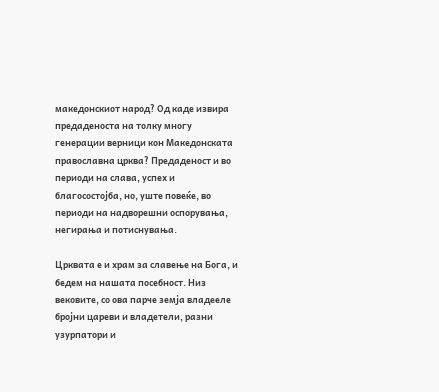македонскиот народ? Од каде извира предаденоста на толку многу генерации верници кон Македонската православна црква? Предаденост и во периоди на слава, успех и благосостојба, но, уште повеќе, во периоди на надворешни оспорувања, негирања и потиснувања.

Црквата е и храм за славење на Бога, и бедем на нашата посебност. Низ вековите, со ова парче земја владееле бројни цареви и владетели, разни узурпатори и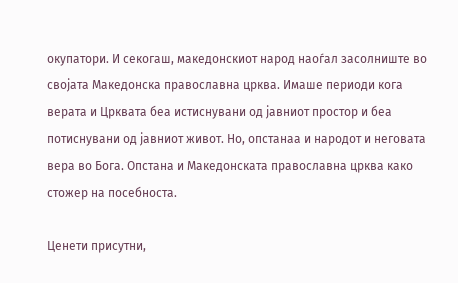окупатори. И секогаш, македонскиот народ наоѓал засолниште во својата Македонска православна црква. Имаше периоди кога верата и Црквата беа истиснувани од јавниот простор и беа потиснувани од јавниот живот. Но, опстанаа и народот и неговата вера во Бога. Опстана и Македонската православна црква како стожер на посебноста.

Ценети присутни,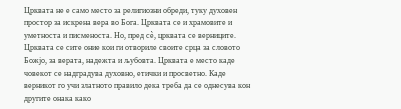Црквата не е само место за религиозни обреди, туку духовен простор за искрена вера во Бога. Црквата се и храмовите и уметноста и писменоста. Но, пред сè, црквата се верниците. Црквата се сите оние кои ги отвориле своите срца за словото Божјо, за верата, надежта и љубовта. Црквата е место каде човекот се надградува духовно, етички и просветно. Каде верникот го учи златното правило дека треба да се однесува кон другите онака како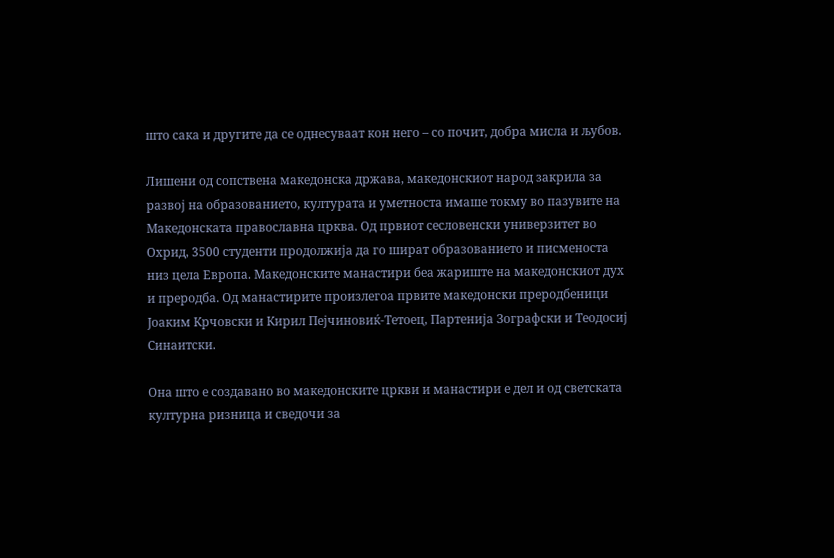што сака и другите да се однесуваат кон него – со почит, добра мисла и љубов.

Лишени од сопствена македонска држава, македонскиот народ закрила за развој на образованието, културата и уметноста имаше токму во пазувите на Македонската православна црква. Од првиот сесловенски универзитет во Охрид, 3500 студенти продолжија да го шират образованието и писменоста низ цела Европа. Македонските манастири беа жариште на македонскиот дух и преродба. Од манастирите произлегоа првите македонски преродбеници Јоаким Крчовски и Кирил Пејчиновиќ-Тетоец, Партенија Зографски и Теодосиј Синаитски.

Она што е создавано во македонските цркви и манастири е дел и од светската културна ризница и сведочи за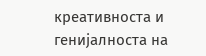креативноста и генијалноста на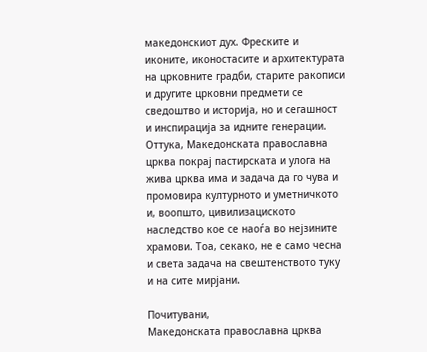македонскиот дух. Фреските и иконите, иконостасите и архитектурата на црковните градби, старите ракописи и другите црковни предмети се сведоштво и историја, но и сегашност и инспирација за идните генерации. Оттука, Македонската православна црква покрај пастирската и улога на жива црква има и задача да го чува и промовира културното и уметничкото и, воопшто, цивилизациското наследство кое се наоѓа во нејзините храмови. Тоа, секако, не е само чесна и света задача на свештенството туку и на сите мирјани.

Почитувани,
Македонската православна црква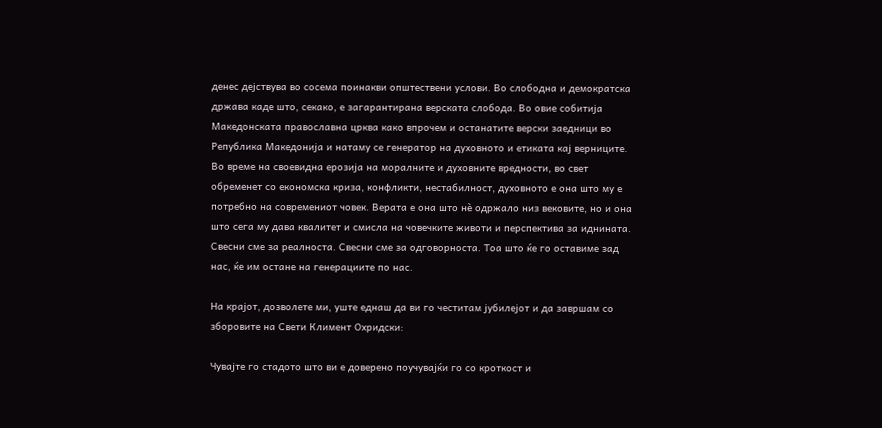денес дејствува во сосема поинакви општествени услови. Во слободна и демократска држава каде што, секако, е загарантирана верската слобода. Во овие собитија Македонската православна црква како впрочем и останатите верски заедници во Република Македонија и натаму се генератор на духовното и етиката кај верниците. Во време на своевидна ерозија на моралните и духовните вредности, во свет обременет со економска криза, конфликти, нестабилност, духовното е она што му е потребно на современиот човек. Верата е она што нè одржало низ вековите, но и она што сега му дава квалитет и смисла на човечките животи и перспектива за иднината. Свесни сме за реалноста. Свесни сме за одговорноста. Тоа што ќе го оставиме зад нас, ќе им остане на генерациите по нас.

На крајот, дозволете ми, уште еднаш да ви го честитам јубилејот и да завршам со зборовите на Свети Климент Охридски:

Чувајте го стадото што ви е доверено поучувајќи го со кроткост и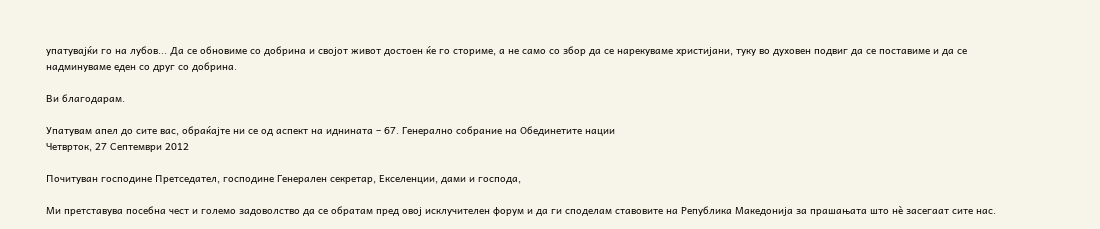упатувајќи го на лубов... Да се обновиме со добрина и својот живот достоен ќе го сториме, а не само со збор да се нарекуваме христијани, туку во духовен подвиг да се поставиме и да се надминуваме еден со друг со добрина.

Ви благодарам.

Упатувам апел до сите вас, обраќајте ни се од аспект на иднината – 67. Генерално собрание на Обединетите нации
Четврток, 27 Септември 2012

Почитуван господине Претседател, господине Генерален секретар, Екселенции, дами и господа,

Ми претставува посебна чест и големо задоволство да се обратам пред овој исклучителен форум и да ги споделам ставовите на Република Македонија за прашањата што нè засегаат сите нас.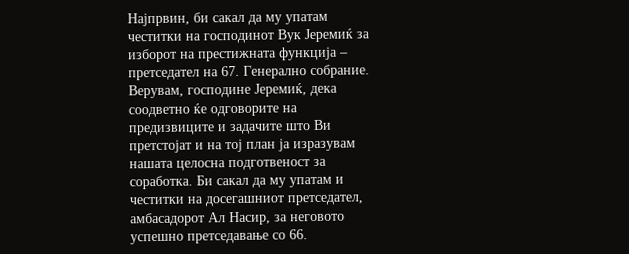Најпрвин, би сакал да му упатам честитки на господинот Вук Јеремиќ за изборот на престижната функција – претседател на 67. Генерално собрание. Верувам, господине Јеремиќ, дека соодветно ќе одговорите на предизвиците и задачите што Ви претстојат и на тој план ја изразувам нашата целосна подготвеност за соработка. Би сакал да му упатам и честитки на досегашниот претседател, амбасадорот Ал Насир, за неговото успешно претседавање со 66.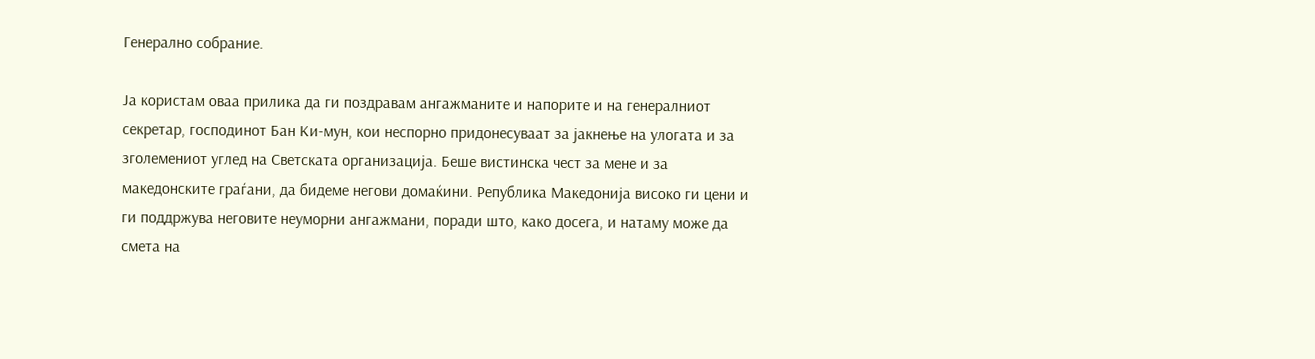Генерално собрание.

Ја користам оваа прилика да ги поздравам ангажманите и напорите и на генералниот секретар, господинот Бан Ки-мун, кои неспорно придонесуваат за јакнење на улогата и за зголемениот углед на Светската организација. Беше вистинска чест за мене и за македонските граѓани, да бидеме негови домаќини. Република Македонија високо ги цени и ги поддржува неговите неуморни ангажмани, поради што, како досега, и натаму може да смета на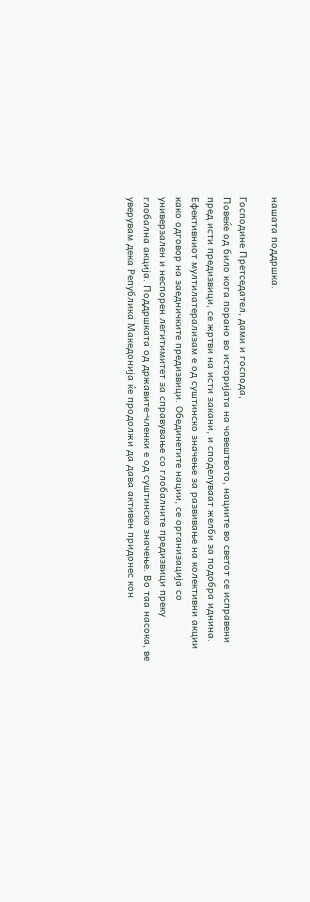нашата поддршка.

Господине Претседател, дами и господа,
Повеќе од било кога порано во историјата на човештвото, нациите во светот се исправени пред исти предизвици, се жртви на исти закани, и споделуваат желби за подобра иднина. Ефективниот мултилатерализам е од суштинско значење за развивање на колективни акции како одговор на заедничките предизвици. Обединетите нации, се организација со универзален и неспорен легитимитет за справување со глобалните предизвици преку глобална акција. Поддршката од државите-членки е од суштинско значење. Во таа насока, ве уверувам дека Република Македонија ќе продолжи да дава активен придонес кон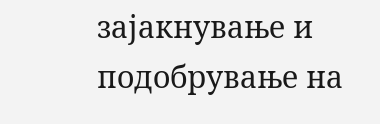зајакнување и подобрување на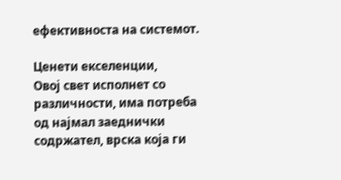ефективноста на системот.

Ценети екселенции,
Овој свет исполнет со различности, има потреба од најмал заеднички содржател, врска која ги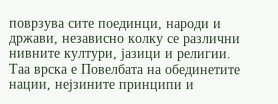поврзува сите поединци, народи и држави, независно колку се различни нивните култури, јазици и религии. Таа врска е Повелбата на обединетите нации, нејзините принципи и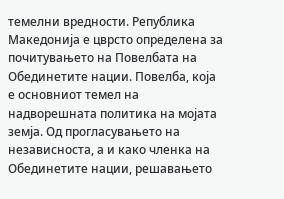темелни вредности. Република Македонија е цврсто определена за почитувањето на Повелбата на Обединетите нации. Повелба, која е основниот темел на надворешната политика на мојата земја. Од прогласувањето на независноста, а и како членка на Обединетите нации, решавањето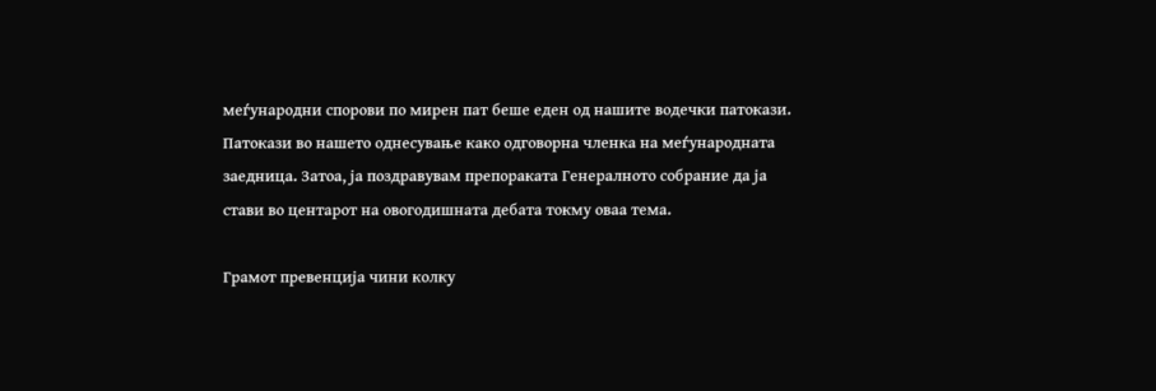меѓународни спорови по мирен пат беше еден од нашите водечки патокази. Патокази во нашето однесување како одговорна членка на меѓународната заедница. Затоа, ја поздравувам препораката Генералното собрание да ја стави во центарот на овогодишната дебата токму оваа тема.

Грамот превенција чини колку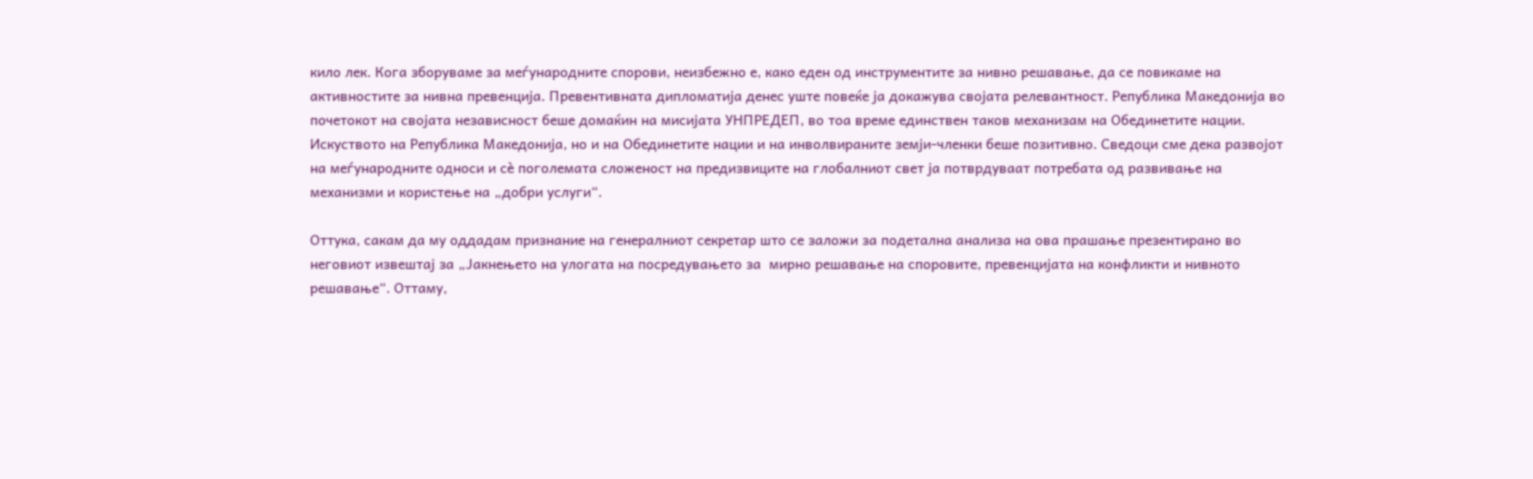кило лек. Кога зборуваме за меѓународните спорови, неизбежно е, како еден од инструментите за нивно решавање, да се повикаме на активностите за нивна превенција. Превентивната дипломатија денес уште повеќе ја докажува својата релевантност. Република Македонија во почетокот на својата независност беше домаќин на мисијата УНПРЕДЕП, во тоа време единствен таков механизам на Обединетите нации. Искуството на Република Македонија, но и на Обединетите нации и на инволвираните земји-членки беше позитивно. Сведоци сме дека развојот на меѓународните односи и сè поголемата сложеност на предизвиците на глобалниот свет ја потврдуваат потребата од развивање на механизми и користење на „добри услуги“.

Оттука, сакам да му оддадам признание на генералниот секретар што се заложи за подетална анализа на ова прашање презентирано во неговиот извештај за „Јакнењето на улогата на посредувањето за  мирно решавање на споровите, превенцијата на конфликти и нивното решавање“. Оттаму,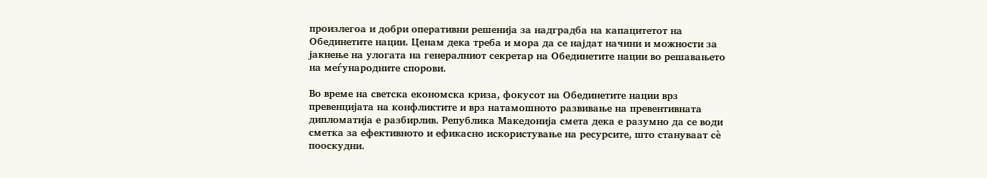произлегоа и добри оперативни решенија за надградба на капацитетот на Обединетите нации. Ценам дека треба и мора да се најдат начини и можности за јакнење на улогата на генералниот секретар на Обединетите нации во решавањето на меѓународните спорови.

Во време на светска економска криза, фокусот на Обединетите нации врз превенцијата на конфликтите и врз натамошното развивање на превентивната дипломатија е разбирлив. Република Македонија смета дека е разумно да се води сметка за ефективното и ефикасно искористување на ресурсите, што стануваат сè пооскудни.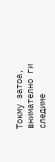Токму затоа, внимателно ги следиме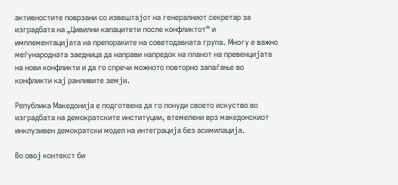активностите поврзани со извештајот на генералниот секретар за изградбата на „Цивилни капацитети после конфликтот“ и  имплементацијата на препораките на советодавната група. Многу е важно меѓународната заедница да направи напредок на планот на превенцијата на нови конфликти и да го спречи можното повторно запаѓање во конфликти кај ранливите земји.

Република Македонија е подготвена да го понуди своето искуство во изградбата на демократските институции, втемелени врз македонскиот инклузивен демократски модел на интеграција без асимилација.

Во овој контекст би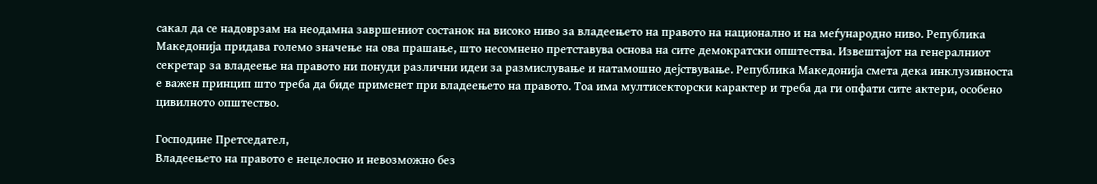сакал да се надоврзам на неодамна завршениот состанок на високо ниво за владеењето на правото на национално и на меѓународно ниво. Република Македонија придава големо значење на ова прашање, што несомнено претставува основа на сите демократски општества. Извештајот на генералниот секретар за владеење на правото ни понуди различни идеи за размислување и натамошно дејствување. Република Македонија смета дека инклузивноста е важен принцип што треба да биде применет при владеењето на правото. Тоа има мултисекторски карактер и треба да ги опфати сите актери, особено цивилното општество.

Господине Претседател,
Владеењето на правото е нецелосно и невозможно без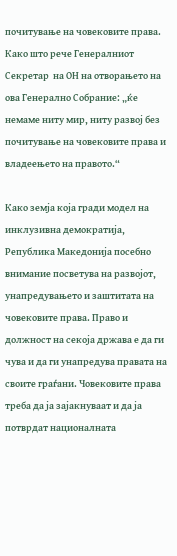почитување на човековите права. Како што рече Генералниот Секретар  на ОН на отворањето на ова Генерално Собрание: „ќе немаме ниту мир, ниту развој без почитување на човековите права и владеењето на правото.“

Како земја која гради модел на инклузивна демократија, Република Македонија посебно внимание посветува на развојот, унапредувањето и заштитата на човековите права. Право и должност на секоја држава е да ги чува и да ги унапредува правата на своите граѓани. Човековите права треба да ја зајакнуваат и да ја потврдат националната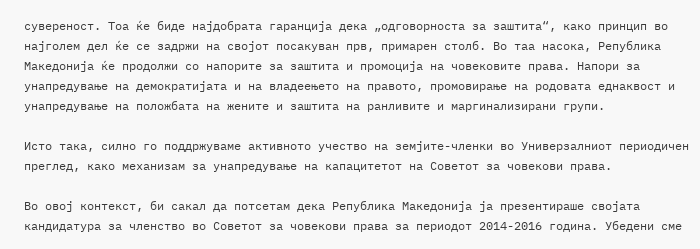сувереност. Тоа ќе биде најдобрата гаранција дека „одговорноста за заштита“, како принцип во најголем дел ќе се задржи на својот посакуван прв, примарен столб. Во таа насока, Република Македонија ќе продолжи со напорите за заштита и промоција на човековите права. Напори за унапредување на демократијата и на владеењето на правото, промовирање на родовaта еднаквост и унапредување на положбата на жените и заштита на ранливите и маргинализирани групи.

Исто така, силно го поддржуваме активното учество на земјите-членки во Универзалниот периодичен преглед, како механизам за унапредување на капацитетот на Советот за човекови права.

Во овој контекст, би сакал да потсетам дека Република Македонија ја презентираше својата кандидатура за членство во Советот за човекови права за периодот 2014-2016 година. Убедени сме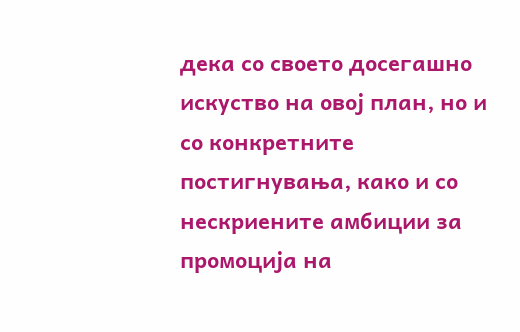дека со своето досегашно искуство на овој план, но и со конкретните постигнувања, како и со нескриените амбиции за промоција на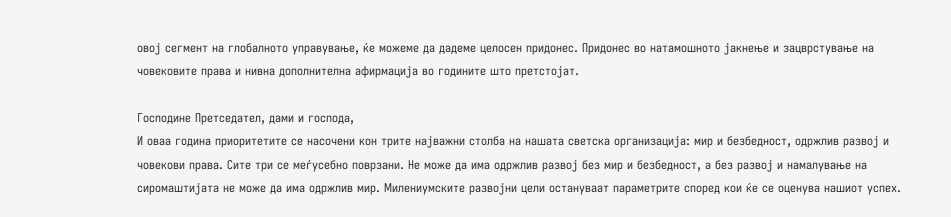овој сегмент на глобалното управување, ќе можеме да дадеме целосен придонес. Придонес во натамошното јакнење и зацврстување на човековите права и нивна дополнителна афирмација во годините што претстојат.

Господине Претседател, дами и господа,
И оваа година приоритетите се насочени кон трите најважни столба на нашата светска организација: мир и безбедност, одржлив развој и човекови права. Сите три се меѓусебно поврзани. Не може да има одржлив развој без мир и безбедност, а без развој и намалување на сиромаштијата не може да има одржлив мир. Милениумските развојни цели остануваат параметрите според кои ќе се оценува нашиот успех.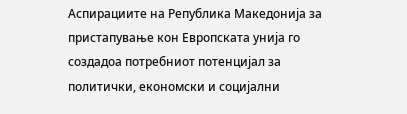Аспирациите на Република Македонија за пристапување кон Европската унија го создадоа потребниот потенцијал за политички, економски и социјални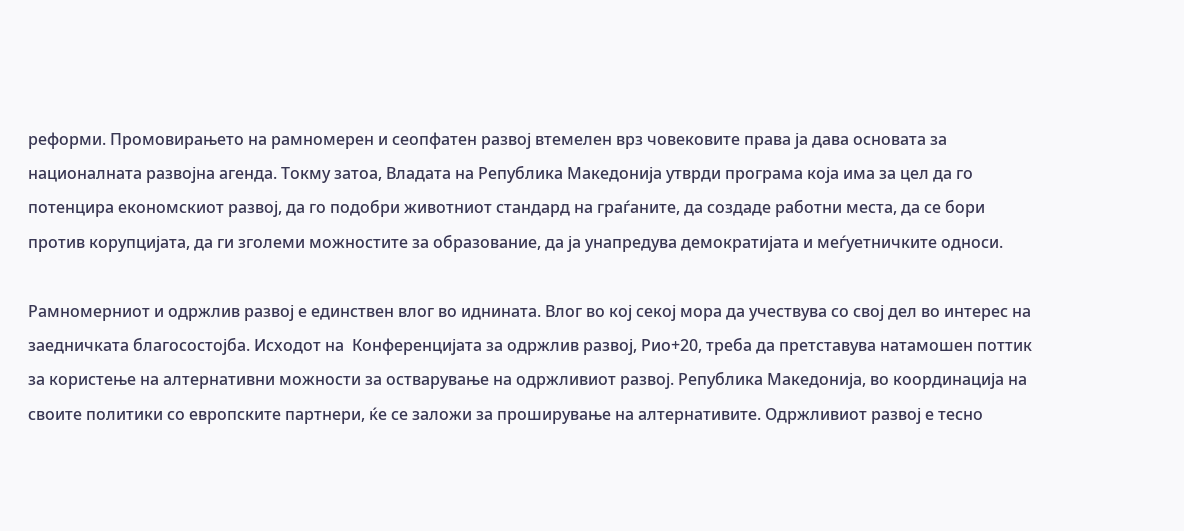реформи. Промовирањето на рамномерен и сеопфатен развој втемелен врз човековите права ја дава основата за националната развојна агенда. Токму затоа, Владата на Република Македонија утврди програма која има за цел да го потенцира економскиот развој, да го подобри животниот стандард на граѓаните, да создаде работни места, да се бори против корупцијата, да ги зголеми можностите за образование, да ја унапредува демократијата и меѓуетничките односи.

Рамномерниот и одржлив развој е единствен влог во иднината. Влог во кој секој мора да учествува со свој дел во интерес на заедничката благосостојба. Исходот на  Конференцијата за одржлив развој, Рио+20, треба да претставува натамошен поттик за користење на алтернативни можности за остварување на одржливиот развој. Република Македонија, во координација на своите политики со европските партнери, ќе се заложи за проширување на алтернативите. Одржливиот развој е тесно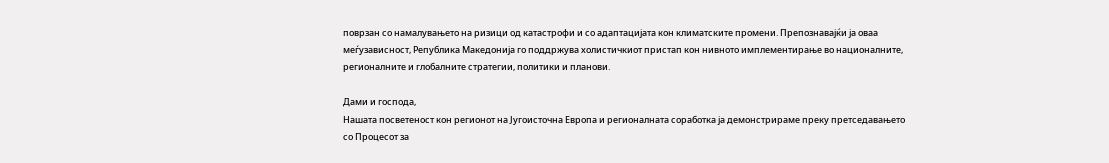поврзан со намалувањето на ризици од катастрофи и со адаптацијата кон климатските промени. Препознавајќи ја оваа меѓузависност, Република Македонија го поддржува холистичкиот пристап кон нивното имплементирање во националните, регионалните и глобалните стратегии, политики и планови.

Дами и господа,
Нашата посветеност кон регионот на Југоисточна Европа и регионалната соработка ја демонстрираме преку претседавањето со Процесот за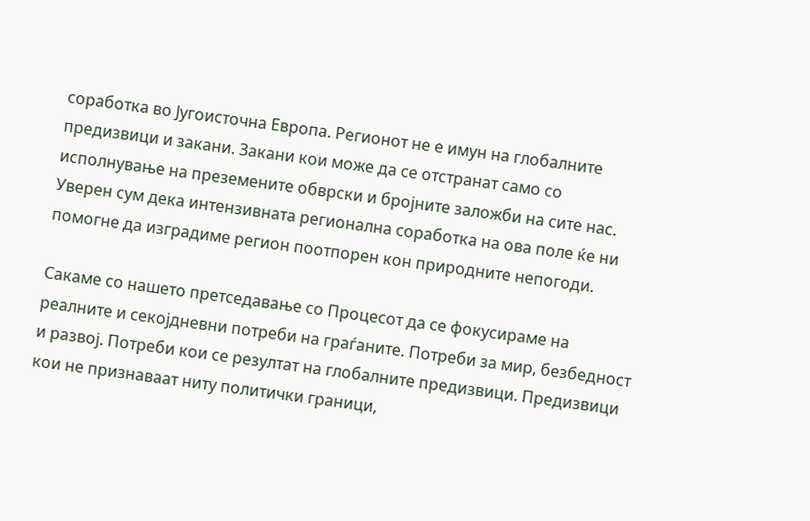соработка во Југоисточна Европа. Регионот не е имун на глобалните предизвици и закани. Закани кои може да се отстранат само со исполнување на преземените обврски и бројните заложби на сите нас. Уверен сум дека интензивната регионална соработка на ова поле ќе ни помогне да изградиме регион поотпорен кон природните непогоди.

Сакаме со нашето претседавање со Процесот да се фокусираме на реалните и секојдневни потреби на граѓаните. Потреби за мир, безбедност и развој. Потреби кои се резултат на глобалните предизвици. Предизвици кои не признаваат ниту политички граници,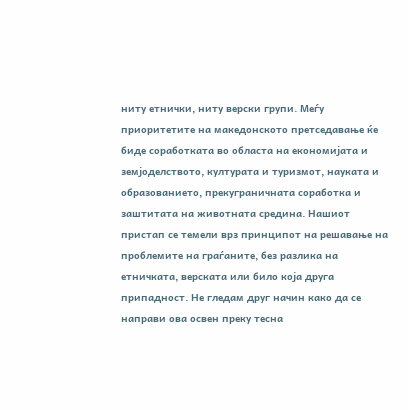ниту етнички, ниту верски групи. Меѓу приоритетите на македонското претседавање ќе биде соработката во областа на економијата и земјоделството, културата и туризмот, науката и образованието, прекуграничната соработка и заштитата на животната средина. Нашиот пристап се темели врз принципот на решавање на проблемите на граѓаните, без разлика на етничката, верската или било која друга припадност. Не гледам друг начин како да се направи ова освен преку тесна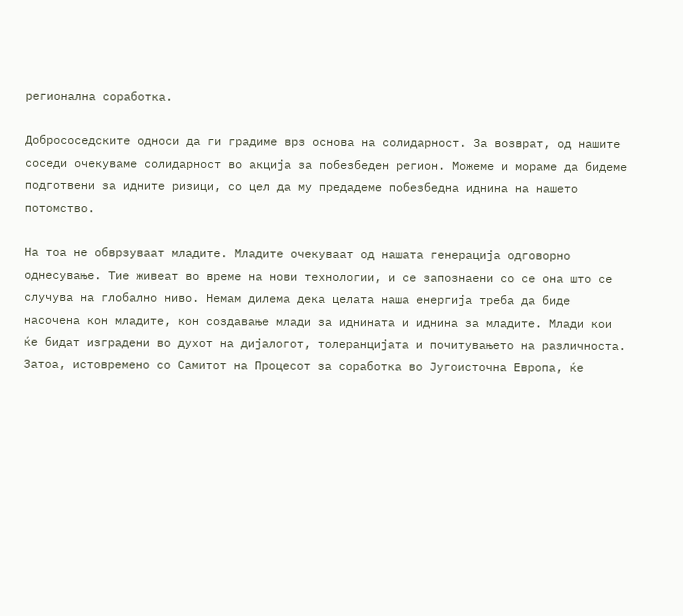регионална соработка.

Добрососедските односи да ги градиме врз основа на солидарност. За возврат, од нашите соседи очекуваме солидарност во акција за побезбеден регион. Можеме и мораме да бидеме подготвени за идните ризици, со цел да му предадеме побезбедна иднина на нашето потомство.

На тоа не обврзуваат младите. Младите очекуваат од нашата генерација одговорно однесување. Тие живеат во време на нови технологии, и се запознаени со се она што се случува на глобално ниво. Немам дилема дека целата наша енергија треба да биде насочена кон младите, кон создавање млади за иднината и иднина за младите. Млади кои ќе бидат изградени во духот на дијалогот, толеранцијата и почитувањето на различноста. Затоа, истовремено со Самитот на Процесот за соработка во Југоисточна Европа, ќе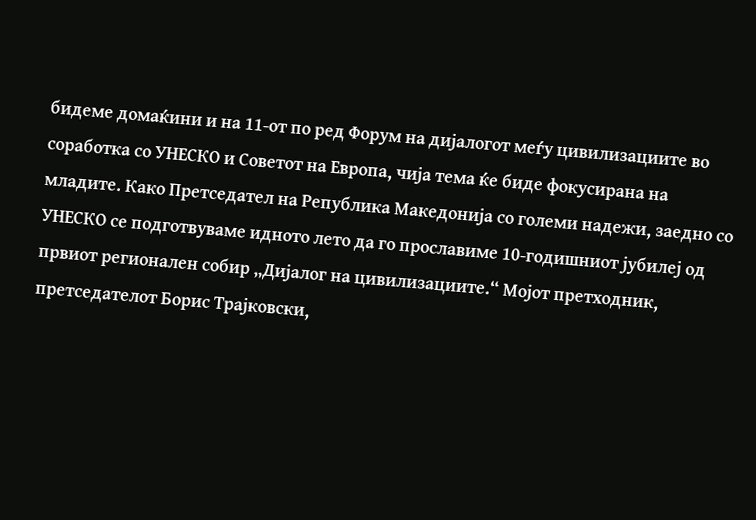бидеме домаќини и на 11-от по ред Форум на дијалогот меѓу цивилизациите во соработка со УНЕСКО и Советот на Европа, чија тема ќе биде фокусирана на младите. Како Претседател на Република Македонија со големи надежи, заедно со УНЕСКО се подготвуваме идното лето да го прославиме 10-годишниот јубилеј од првиот регионален собир „Дијалог на цивилизациите.“ Мојот претходник, претседателот Борис Трајковски,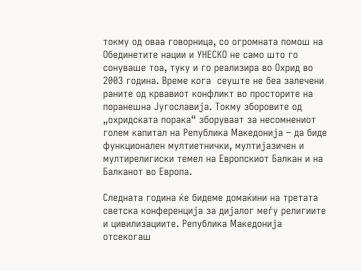токму од оваа говорница, со огромната помош на Обединетите нации и УНЕСКО не само што го сонуваше тоа, туку и го реализира во Охрид во 2003 година. Време кога  сеуште не беа залечени раните од крвавиот конфликт во просторите на поранешна Југославија. Токму зборовите од „охридската порака“ зборуваат за несомнениот голем капитал на Република Македонија – да биде функционален мултиетнички, мултијазичен и мултирелигиски темел на Европскиот Балкан и на Балканот во Европа.

Следната година ќе бидеме домаќини на третата светска конференција за дијалог меѓу религиите и цивилизациите. Република Македонија отсекогаш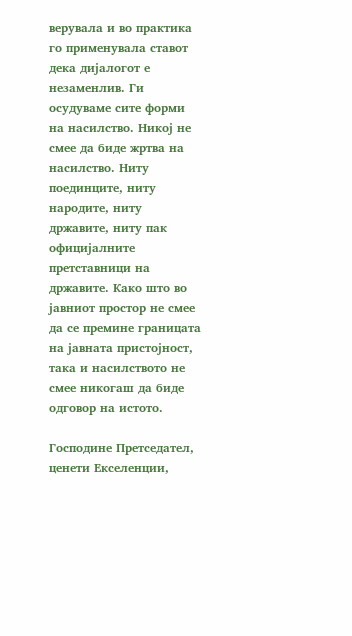верувала и во практика го применувала ставот дека дијалогот е незаменлив. Ги осудуваме сите форми на насилство. Никој не смее да биде жртва на насилство. Ниту поединците, ниту народите, ниту државите, ниту пак официјалните претставници на државите. Како што во јавниот простор не смее да се премине границата на јавната пристојност, така и насилството не смее никогаш да биде одговор на истото.

Господине Претседател, ценети Екселенции,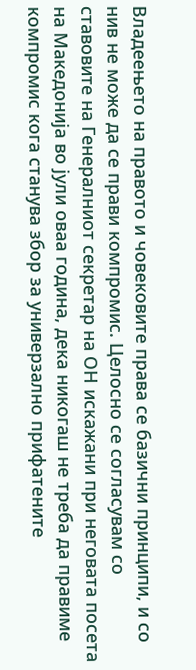Владеењето на правото и човековите права се базични принципи, и со нив не може да се прави компромис. Целосно се согласувам со ставовите на Генералниот секретар на ОН искажани при неговата посета на Македонија во јули оваа година, дека никогаш не треба да правиме компромис кога станува збор за универзално прифатените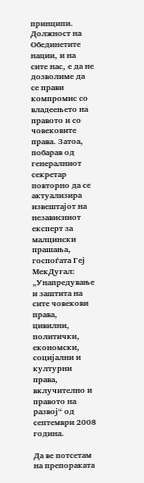принципи. Должност на Обединетите нации, и на сите нас, е да не дозволиме да се прави компромис со владеењето на правото и со човековите права. Затоа, побарав од генералниот секретар повторно да се актуализира извештајот на независниот експерт за малцински прашања, госпоѓата Геј МекДугал: „Унапредување и заштита на сите човекови права, цивилни, политички, економски, социјални и културни права, вклучително и правото на развој“ од септември 2008 година.

Да ве потсетам на препораката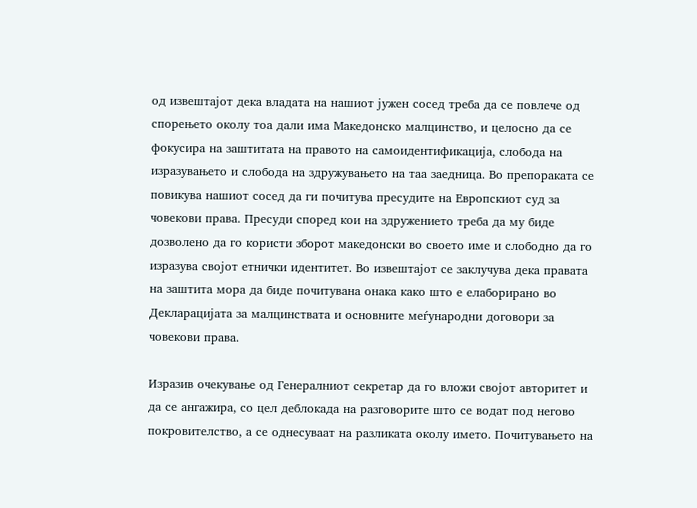од извештајот дека владата на нашиот јужен сосед треба да се повлече од спорењето околу тоа дали има Македонско малцинство, и целосно да се фокусира на заштитата на правото на самоидентификација, слобода на изразувањето и слобода на здружувањето на таа заедница. Во препораката се повикува нашиот сосед да ги почитува пресудите на Европскиот суд за човекови права. Пресуди според кои на здружението треба да му биде дозволено да го користи зборот македонски во своето име и слободно да го изразува својот етнички идентитет. Во извештајот се заклучува дека правата на заштита мора да биде почитувана онака како што е елаборирано во Декларацијата за малцинствата и основните меѓународни договори за човекови права.

Изразив очекување од Генералниот секретар да го вложи својот авторитет и да се ангажира, со цел деблокада на разговорите што се водат под негово покровителство, а се однесуваат на разликата околу името. Почитувањето на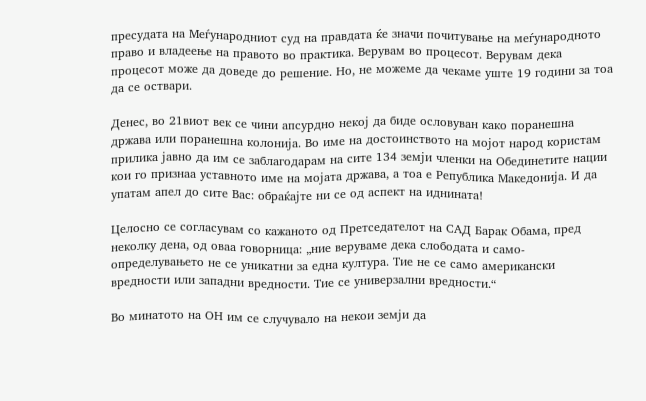пресудата на Меѓународниот суд на правдата ќе значи почитување на меѓународното право и владеење на правото во практика. Верувам во процесот. Верувам дека процесот може да доведе до решение. Но, не можеме да чекаме уште 19 години за тоа да се оствари.

Денес, во 21виот век се чини апсурдно некој да биде ословуван како поранешна држава или поранешна колонија. Во име на достоинството на мојот народ користам прилика јавно да им се заблагодарам на сите 134 земји членки на Обединетите нации кои го признаа уставното име на мојата држава, а тоа е Република Македонија. И да упатам апел до сите Вас: обраќајте ни се од аспект на иднината!

Целосно се согласувам со кажаното од Претседателот на САД Барак Обама, пред неколку дена, од оваа говорница: „ние веруваме дека слободата и само-определувањето не се уникатни за една култура. Тие не се само американски вредности или западни вредности. Тие се универзални вредности.“

Во минатото на ОН им се случувало на некои земји да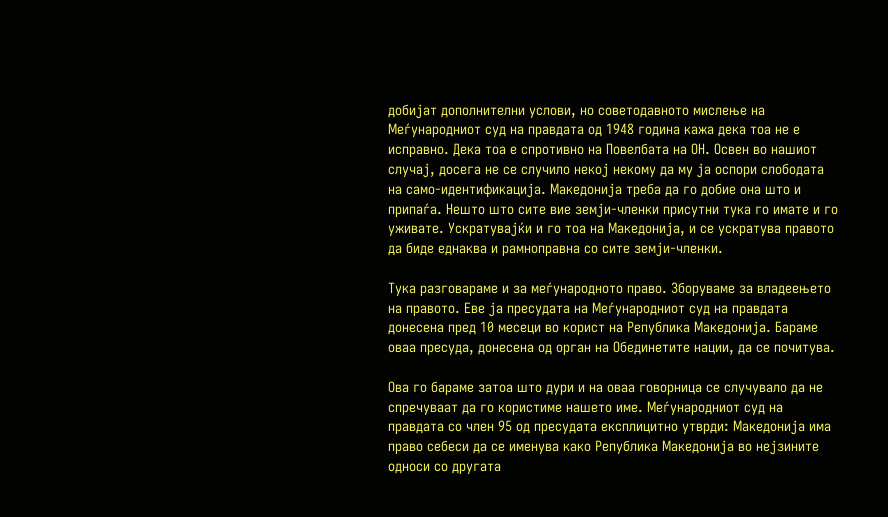добијат дополнителни услови, но советодавното мислење на Меѓународниот суд на правдата од 1948 година кажа дека тоа не е исправно. Дека тоа е спротивно на Повелбата на ОН. Освен во нашиот случај, досега не се случило некој некому да му ја оспори слободата на само-идентификација. Македонија треба да го добие она што и припаѓа. Нешто што сите вие земји-членки присутни тука го имате и го уживате. Ускратувајќи и го тоа на Македонија, и се ускратува правото да биде еднаква и рамноправна со сите земји-членки.

Тука разговараме и за меѓународното право. Зборуваме за владеењето на правото. Еве ја пресудата на Меѓународниот суд на правдата донесена пред 10 месеци во корист на Република Македонија. Бараме оваа пресуда, донесена од орган на Обединетите нации, да се почитува.

Ова го бараме затоа што дури и на оваа говорница се случувало да не спречуваат да го користиме нашето име. Меѓународниот суд на правдата со член 95 од пресудата експлицитно утврди: Македонија има право себеси да се именува како Република Македонија во нејзините односи со другата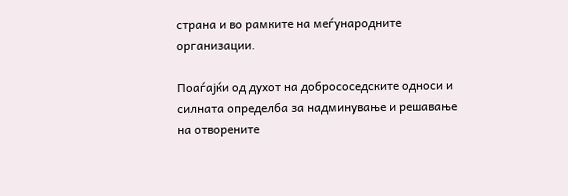страна и во рамките на меѓународните организации.

Поаѓајќи од духот на добрососедските односи и силната определба за надминување и решавање на отворените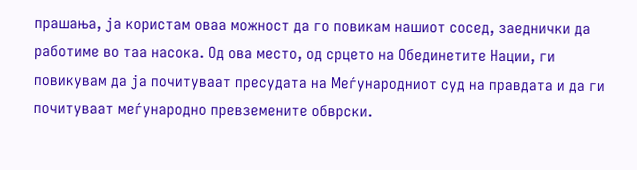прашања, ја користам оваа можност да го повикам нашиот сосед, заеднички да работиме во таа насока. Од ова место, од срцето на Обединетите Нации, ги повикувам да ја почитуваат пресудата на Меѓународниот суд на правдата и да ги почитуваат меѓународно превземените обврски.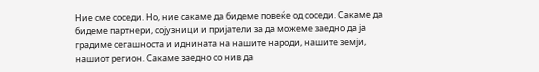Ние сме соседи. Но, ние сакаме да бидеме повеќе од соседи. Сакаме да бидеме партнери, сојузници и пријатели за да можеме заедно да ја градиме сегашноста и иднината на нашите народи, нашите земји, нашиот регион. Сакаме заедно со нив да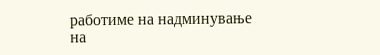работиме на надминување на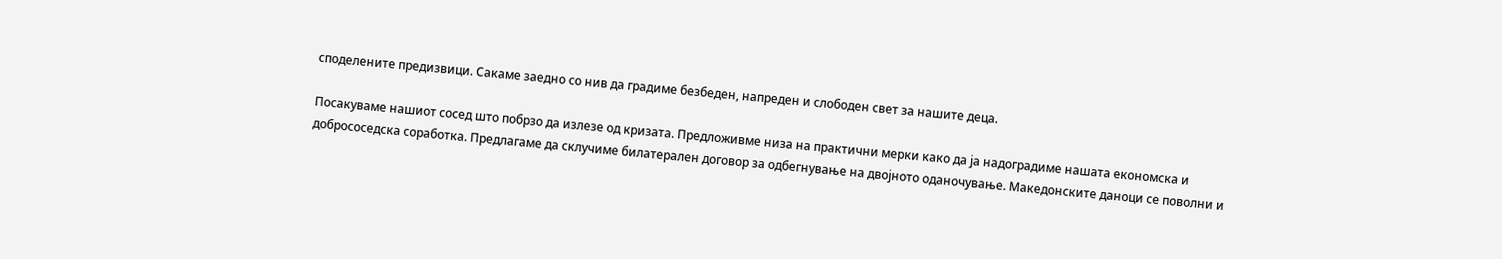споделените предизвици. Сакаме заедно со нив да градиме безбеден, напреден и слободен свет за нашите деца.

Посакуваме нашиот сосед што побрзо да излезе од кризата. Предложивме низа на практични мерки како да ја надоградиме нашата економска и добрососедска соработка. Предлагаме да склучиме билатерален договор за одбегнување на двојното оданочување. Македонските даноци се поволни и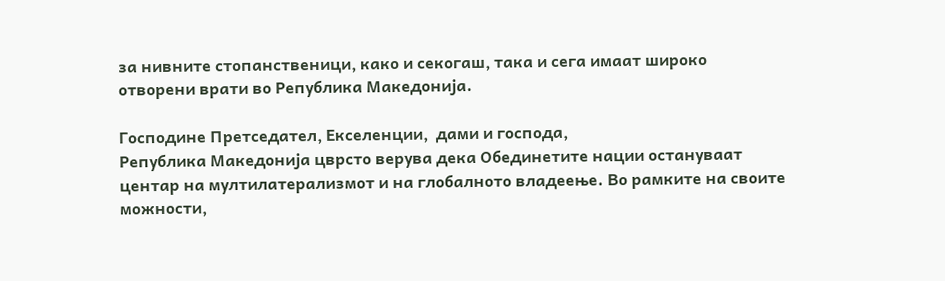за нивните стопанственици, како и секогаш, така и сега имаат широко отворени врати во Република Македонија.

Господине Претседател, Екселенции,  дами и господа,
Република Македонија цврсто верува дека Обединетите нации остануваат центар на мултилатерализмот и на глобалното владеење. Во рамките на своите можности,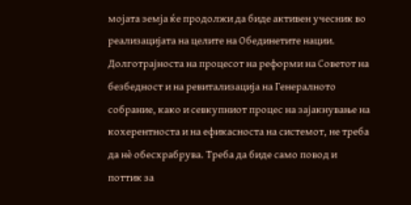мојата земја ќе продолжи да биде активен учесник во реализацијата на целите на Обединетите нации. Долготрајноста на процесот на реформи на Советот на безбедност и на ревитализација на Генералното собрание, како и севкупниот процес на зајакнување на кохерентноста и на ефикасноста на системот, не треба да нè обесхрабрува. Треба да биде само повод и поттик за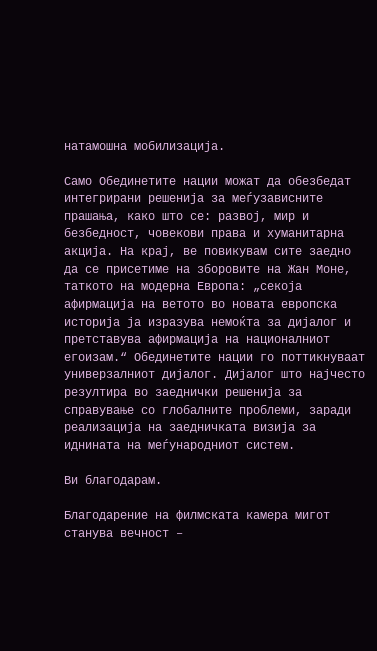натамошна мобилизација.

Само Обединетите нации можат да обезбедат интегрирани решенија за меѓузависните прашања, како што се: развој, мир и безбедност, човекови права и хуманитарна акција. На крај, ве повикувам сите заедно да се присетиме на зборовите на Жан Моне, таткото на модерна Европа: „секоја афирмација на ветото во новата европска историја ја изразува немоќта за дијалог и претставува афирмација на националниот егоизам.“ Обединетите нации го поттикнуваат универзалниот дијалог. Дијалог што најчесто резултира во заеднички решенија за справување со глобалните проблеми, заради реализација на заедничката визија за иднината на меѓународниот систем.

Ви благодарам.

Благодарение на филмската камера мигот станува вечност –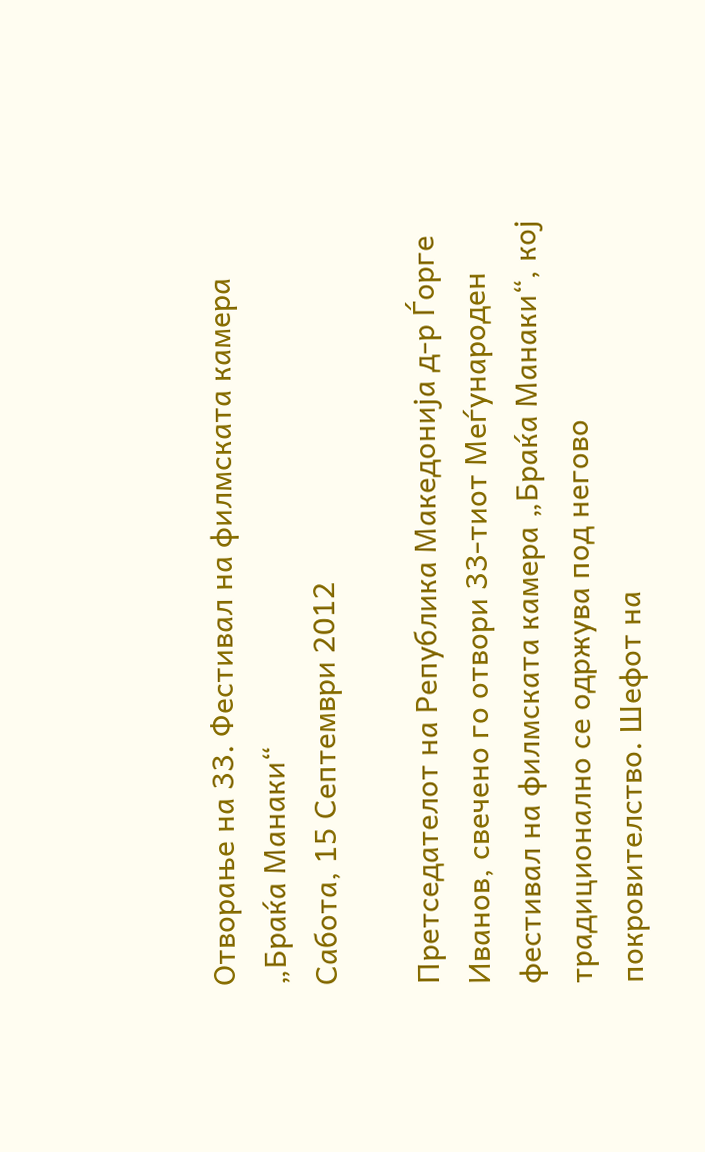Oтворање на 33. Фестивал на филмската камера „Браќа Манаки“
Сабота, 15 Септември 2012

Претседателот на Република Македонија д-р Ѓорге Иванов, свечено го отвори 33-тиот Меѓународен фестивал на филмската камера „Браќа Манаки“, кој традиционално се одржува под негово покровителство. Шефот на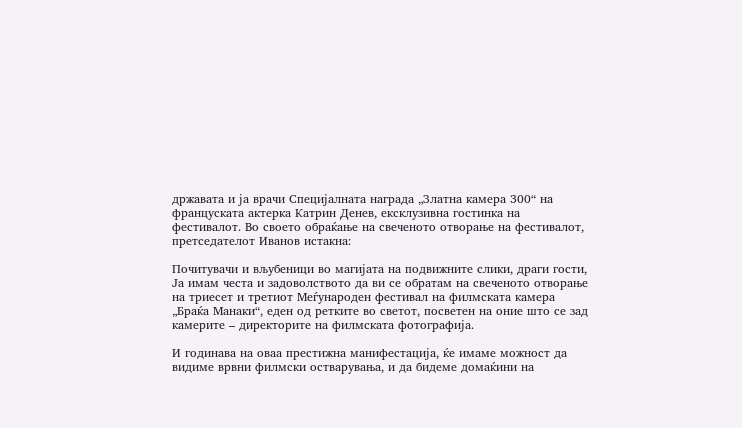државата и ја врачи Специјалната награда „Златна камера 300“ на француската актерка Катрин Денев, ексклузивна гостинка на фестивалот. Во своето обраќање на свеченото отворање на фестивалот, претседателот Иванов истакна:

Почитувачи и вљубеници во магијата на подвижните слики, драги гости,
Ја имам честа и задоволството да ви се обратам на свеченото отворање на триесет и третиот Меѓународен фестивал на филмската камера „Браќа Манаки“, еден од ретките во светот, посветен на оние што се зад камерите – директорите на филмската фотографија.

И годинава на оваа престижна манифестација, ќе имаме можност да видиме врвни филмски остварувања, и да бидеме домаќини на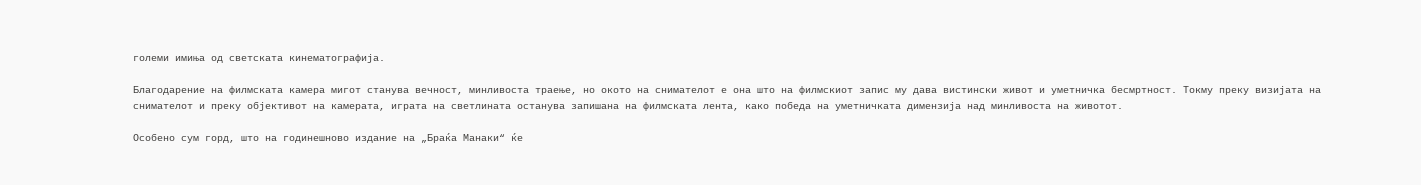големи имиња од светската кинематографија.

Благодарение на филмската камера мигот станува вечност, минливоста траење, но окото на снимателот е она што на филмскиот запис му дава вистински живот и уметничка бесмртност. Токму преку визијата на снимателот и преку објективот на камерата, играта на светлината останува запишана на филмската лента, како победа на уметничката димензија над минливоста на животот.

Особено сум горд, што на годинешново издание на „Браќа Манаки“ ќе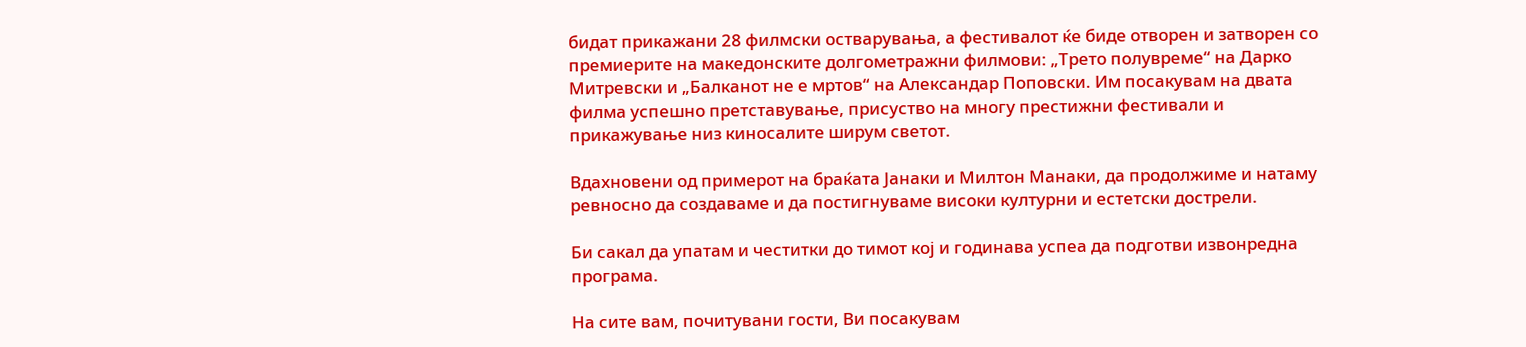бидат прикажани 28 филмски остварувања, а фестивалот ќе биде отворен и затворен со премиерите на македонските долгометражни филмови: „Трето полувреме“ на Дарко Митревски и „Балканот не е мртов“ на Александар Поповски. Им посакувам на двата филма успешно претставување, присуство на многу престижни фестивали и прикажување низ киносалите ширум светот.

Вдахновени од примерот на браќата Јанаки и Милтон Манаки, да продолжиме и натаму ревносно да создаваме и да постигнуваме високи културни и естетски дострели.

Би сакал да упатам и честитки до тимот кој и годинава успеа да подготви извонредна програма.

На сите вам, почитувани гости, Ви посакувам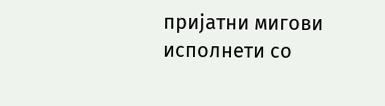пријатни мигови исполнети со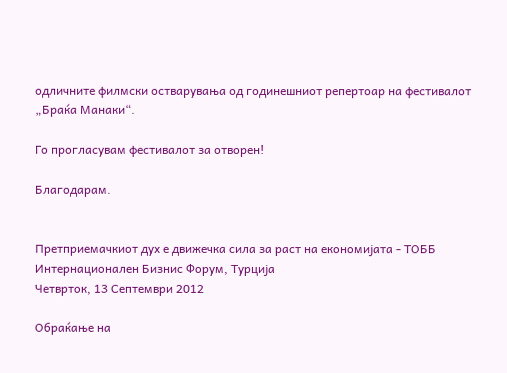одличните филмски остварувања од годинешниот репертоар на фестивалот „Браќа Манаки“.

Го прогласувам фестивалот за отворен!

Благодарам.


Претприемачкиот дух е движечка сила за раст на економијата - ТОББ Интернационален Бизнис Форум, Турција
Четврток, 13 Септември 2012

Обраќање на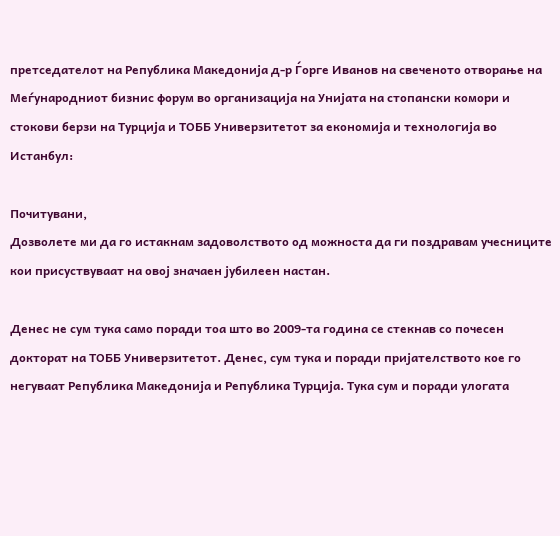претседателот на Република Македонија д-р Ѓорге Иванов на свеченото отворање на Меѓународниот бизнис форум во организација на Унијата на стопански комори и стокови берзи на Турција и ТОББ Универзитетот за економија и технологија во Истанбул:

Почитувани,
Дозволете ми да го истакнам задоволството од можноста да ги поздравам учесниците кои присуствуваат на овој значаен јубилеен настан.

Денес не сум тука само поради тоа што во 2009-та година се стекнав со почесен докторат на ТОББ Универзитетот. Денес, сум тука и поради пријателството кое го негуваат Република Македонија и Република Турција. Тука сум и поради улогата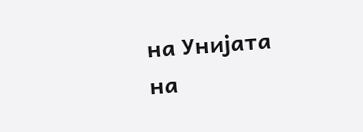на Унијата на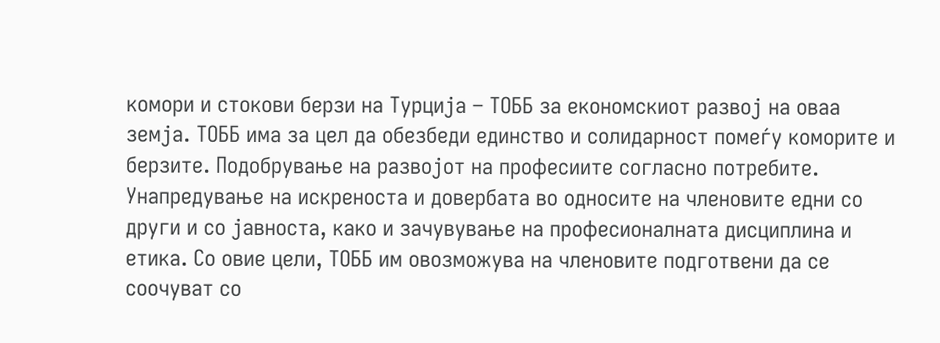комори и стокови берзи на Турција – ТОББ за економскиот развој на оваа земја. ТОББ има за цел да обезбеди единство и солидарност помеѓу коморите и берзите. Подобрување на развојот на професиите согласно потребите. Унапредување на искреноста и довербата во односите на членовите едни со други и со јавноста, како и зачувување на професионалната дисциплина и етика. Со овие цели, ТОББ им овозможува на членовите подготвени да се соочуват со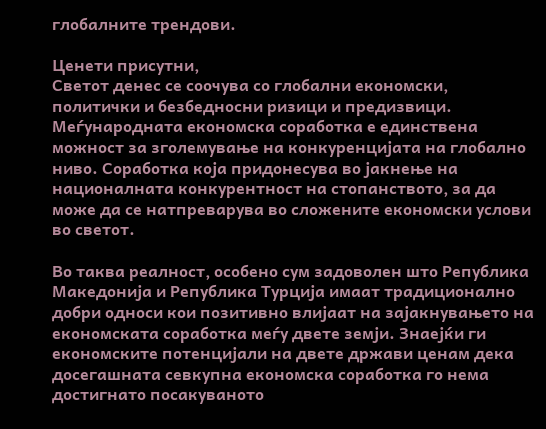глобалните трендови.

Ценети присутни,
Светот денес се соочува со глобални економски, политички и безбедносни ризици и предизвици. Меѓународната економска соработка е единствена можност за зголемување на конкуренцијата на глобално ниво. Соработка која придонесува во јакнење на националната конкурентност на стопанството, за да може да се натпреварува во сложените економски услови во светот.

Во таква реалност, особено сум задоволен што Република Македонија и Република Турција имаат традиционално добри односи кои позитивно влијаат на зајакнувањето на економската соработка меѓу двете земји. Знаејќи ги економските потенцијали на двете држави ценам дека досегашната севкупна економска соработка го нема достигнато посакуваното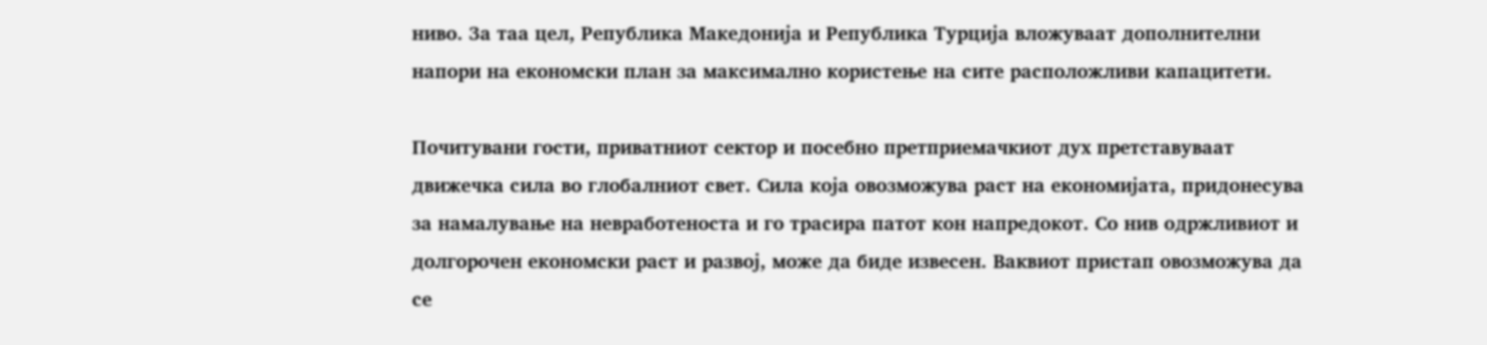ниво. За таа цел, Република Македонија и Република Турција вложуваат дополнителни напори на економски план за максимално користење на сите расположливи капацитети.

Почитувани гости, приватниот сектор и посебно претприемачкиот дух претставуваат движечка сила во глобалниот свет. Сила која овозможува раст на економијата, придонесува за намалување на невработеноста и го трасира патот кон напредокот. Со нив одржливиот и долгорочен економски раст и развој, може да биде извесен. Ваквиот пристап овозможува да се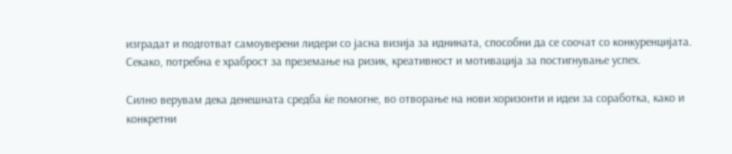изградат и подготват самоуверени лидери со јасна визија за иднината, способни да се соочат со конкуренцијата. Секако, потребна е храброст за преземање на ризик, креативност и мотивација за постигнување успех.

Силно верувам дека денешната средба ќе помогне, во отворање на нови хоризонти и идеи за соработка, како и  конкретни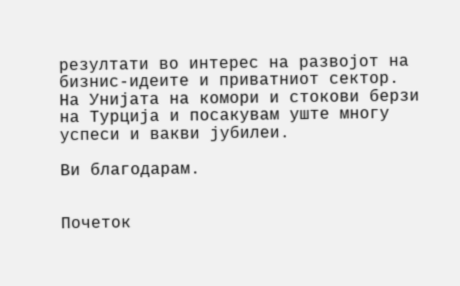резултати во интерес на развојот на бизнис-идеите и приватниот сектор. На Унијата на комори и стокови берзи на Турција и посакувам уште многу успеси и вакви јубилеи.

Ви благодарам.


Почеток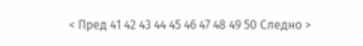< Пред 41 42 43 44 45 46 47 48 49 50 Следно >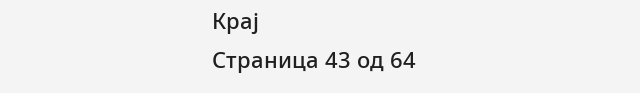Крај
Страница 43 од 64